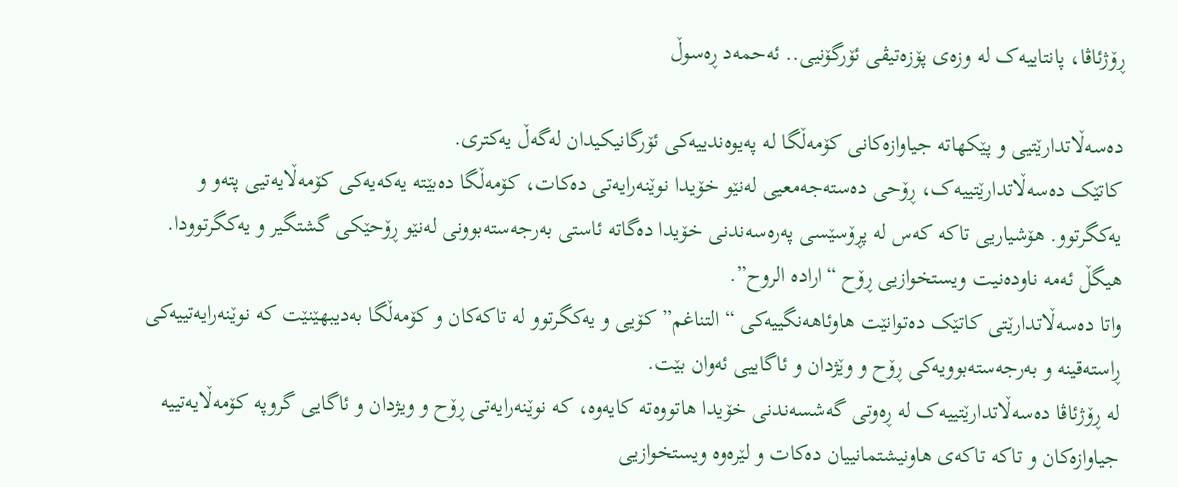ڕۆژئاڤا، پانتاییەک لە وزەی پۆزەتیڤی ئۆرگۆنیی.. ئەحمەد ڕەسوڵ

دەسەڵاتدارێتیی و پێکهاتە جیاوازەکانی کۆمەڵگا لە پەیوەندییەکی ئۆرگانیکیدان لەگەڵ یەکتری.
کاتێک دەسەڵاتدارێتییەک، ڕۆحی دەستەجەمعیی لەنێو خۆیدا نوێنەرایەتی دەکات، کۆمەڵگا دەبێتە یەکەیەکی کۆمەڵایەتیی پتەو و یەکگرتوو. هۆشیاریی تاکە کەس لە پڕۆسێسی پەرەسەندنی خۆیدا دەگاتە ئاستی بەرجەستەبوونی لەنێو ڕۆحێکی گشتگیر و یەکگرتوودا. هیگڵ ئەمە ناودەنیت ویستخوازیی ڕۆح “ارادە الروح”.
واتا دەسەڵاتدارێتی کاتێک دەتوانێت هاوئاهەنگییەکی “التناغم” کۆیی و یەکگرتوو لە تاکەکان و کۆمەڵگا بەدیبهێنێت کە نوێنەرایەتییەکی ڕاستەقینە و بەرجەستەبوویەکی ڕۆح و وێژدان و ئاگاییی ئەوان بێت.
لە ڕۆژئاڤا دەسەڵاتدارێتییەک لە ڕەوتی گەشسەندنی خۆیدا هاتووەتە کایەوە، کە نوێنەرایەتی ڕۆح و ویژدان و ئاگایی گروپە کۆمەڵایەتییە جیاوازەکان و تاکە تاکەی هاونیشتمانییان دەکات و لێرەوە ویستخوازیی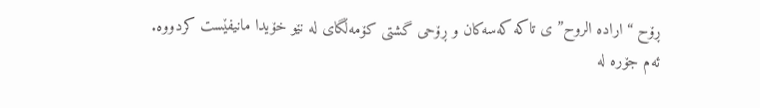ڕۆح “ارادە الروح” ی تاکە کەسەکان و ڕۆحی گشتی کۆمەڵگای لە نێو خۆیدا مانیفێست کردووە.
ئەم جۆرە لە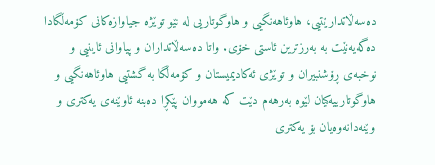دەسەڵاتدارێتیی، هاوئاهەنگیی و هاوگوتاریی لە نێو توێژە جیاوازەکانی کۆمەڵگادا دەگەیەنێت بە بەرزترین ئاستی خۆی. واتا دەسەڵاتداران و پیاوانی ئاینیی و نوخبەی ڕۆشنبیران و توێژی ئەکادیمیستان و کۆمەڵگا بە گشتیی هاوئاهەنگیی و هاوگوتارییەکیان لێوە بەرهەم دێت کە هەمووان پێکڕا دەبنە ئاوێنەی یەکتری و وێنەدانەوەیان بۆ یەکتری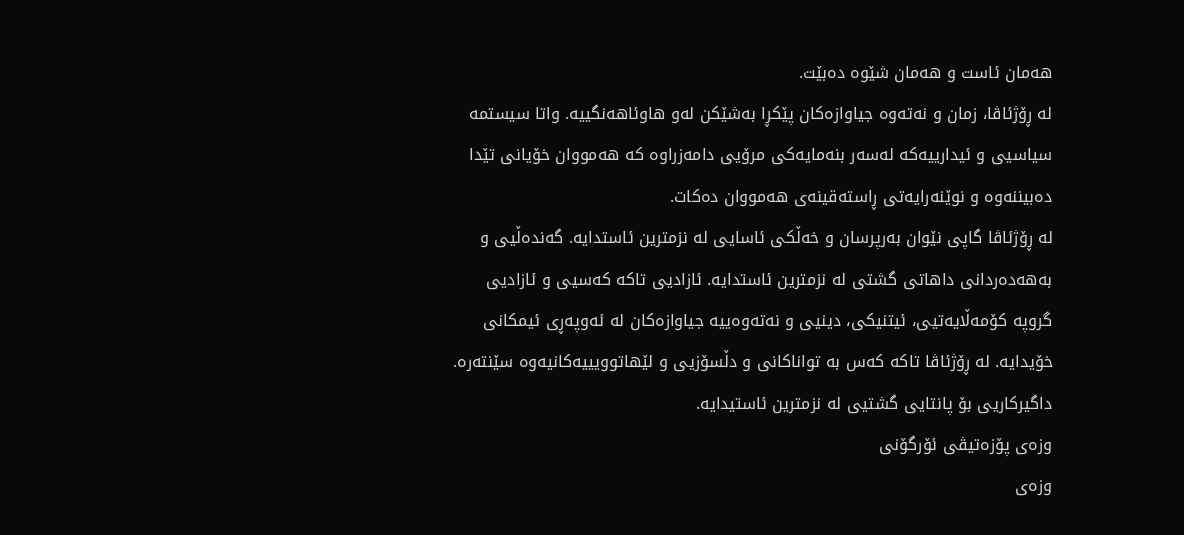هەمان ئاست و هەمان شێوە دەبێت.
لە ڕۆژئاڤا، زمان و نەتەوە جیاوازەکان پێکڕا بەشێکن لەو هاوئاهەنگییە. واتا سیستمە سیاسیی و ئیدارییەکە لەسەر بنەمایەکی مرۆیی دامەزراوە کە هەمووان خۆیانی تێدا دەبیننەوە و نوێنەرایەتی ڕاستەقینەی هەمووان دەکات.
لە ڕۆژئاڤا گاپی نێوان بەرپرسان و خەڵکی ئاسایی لە نزمترین ئاستدایە. گەندەڵیی و بەهەدەردانی داهاتی گشتی لە نزمترین ئاستدایە. ئازادیی تاکە کەسیی و ئازادیی گروپە کۆمەڵایەتیی، ئیتنیکی، دینیی و نەتەوەییە جیاوازەکان لە ئەوپەڕی ئیمکانی خۆیدایە. لە ڕۆژئاڤا تاکە کەس بە تواناکانی و دڵسۆزیی و لێهاتوویییەکانیەوە سێنتەرە. داگیرکاریی بۆ پانتایی گشتیی لە نزمترین ئاستیدایە.
وزەی پۆزەتیڤی ئۆرگۆنی
وزەی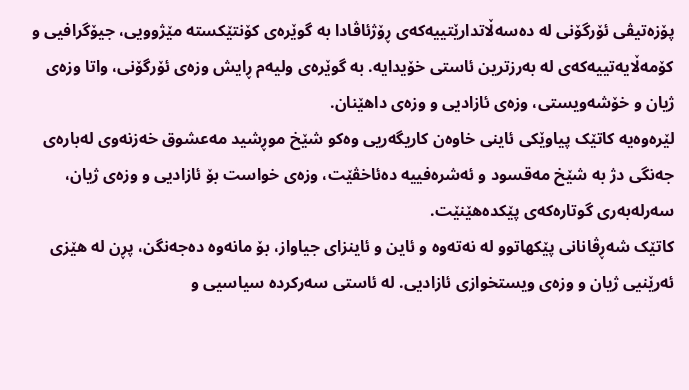پۆزەتیڤی ئۆرگۆنی لە دەسەڵاتدارێتییەکەی ڕۆژئاڤادا بە گوێرەی کۆنتێکستە مێژوویی، جیۆگرافیی و کۆمەڵایەتییەکەی لە بەرزترین ئاستی خۆیدایە. بە گوێرەی ولیەم ڕایش وزەی ئۆرگۆنی، واتا وزەی ژیان و خۆشەویستی، وزەی ئازادیی و وزەی داهێنان.
لێرەوەیە کاتێک پیاوێکی ئاینی خاوەن کاریگەریی وەکو شێخ موڕشید مەعشوق خەزنەوی لەبارەی جەنگی دژ بە شێخ مەقسود و ئەشرەفییە دەئاخڤێت، وزەی خواست بۆ ئازادیی و وزەی ژیان، سەرلەبەری گوتارەکەی پێکدەهێنێت.
کاتێک شەڕڤانانی پێکهاتوو لە نەتەوە و ئاین و ئاینزای جیاواز، بۆ مانەوە دەجەنگن، پڕن لە هێزی ئەرێنیی ژیان و وزەی ویستخوازی ئازادیی. لە ئاستی سەرکردە سیاسیی و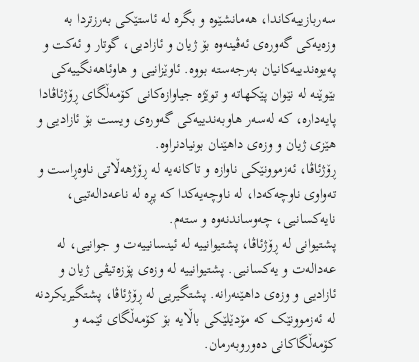سەربازییەکاندا، هەمانشێوە و بگرە لە ئاستێکی بەرزتردا بە وزەیەکی گەورەی ئەڤینەوە بۆ ژیان و ئازادیی، گوتار و ئەکت و پەیوەندییەکانیان بەرجەستە بووە. ئاوێزانیی و هاوئاهەنگییەکی بێوێنە لە نێوان پێکهاتە و توێژە جیاوازەکانی کۆمەڵگای ڕۆژئاڤادا پایەدارە، کە لەسەر هاوبەندییەکی گەورەی ویست بۆ ئازادیی و هێزی ژیان و وزەی داهێنان بونیادنراوە.
ڕۆژئاڤا، ئەزموونێکی ناوازە و تاکانەیە لە ڕۆژهەڵاتی ناوەڕاست و تەواوی ناوچەکەدا، لە ناوچەیەکدا کە پڕە لە ناعەدالەتیی، نایەکسانیی، چەوساندنەوە و ستەم.
پشتیوانی لە ڕۆژئاڤا، پشتیوانییە لە ئینسانییەت و جوانیی، لە عەدالەت و یەکسانیی. پشتیوانییە لە وزەی پۆزەتیڤی ژیان و ئازادیی و وزەی داهێنەرانە. پشتگیریی لە ڕۆژئاڤا، پشتگیریکردنە لە ئەزموونێک کە مۆدێلێکی باڵایە بۆ کۆمەڵگای ئێمە و کۆمەڵگاکانی دەوروبەرمان.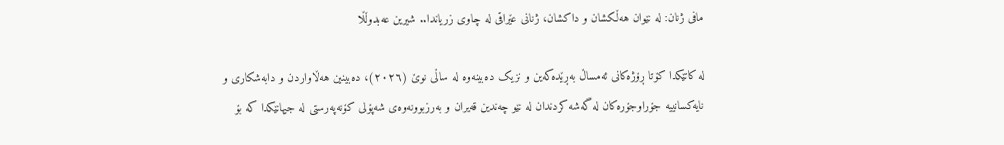مافی ژنان: لە نێوان هەڵکشان و داکشان، ژنانی عێراقی لە چاوی زریاندا.. شیرین عەبدوڵڵا

لە کاتێکدا کۆتا ڕۆژەکانی ئەمساڵ بەڕێدەکەین و نزیک دەبینەوە لە ساڵی نوێ (٢٠٢٦)، دەبینین هەڵاواردن و دابەشکاری و نایەکسانییە جۆراوجۆرەکان لە گەشە کردندان لە نێو چەندین قەیران و بەرزبوونەوەی شەپۆلی کۆنەپەرستی لە جیهانێکدا کە بۆ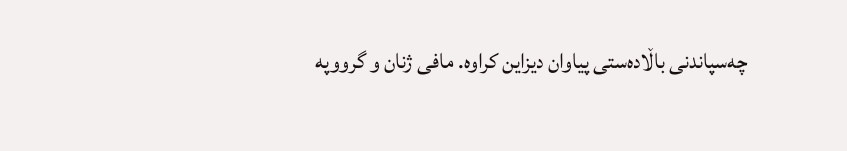چەسپاندنی باڵادەستی پیاوان دیزاین کراوە. مافی ژنان و گرووپە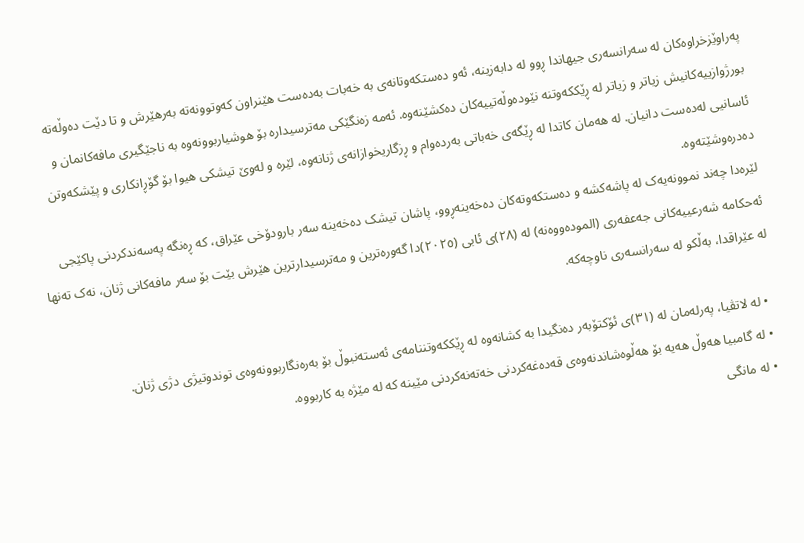پەراوێزخراوەکان لە سەرانسەری جیهاندا ڕوو لە دابەزینە، ئەو دەستکەوتانەی بە خەبات بەدەست هێنراون کەوتوونەتە بەرهێرش و تا دێت دەوڵەتە بورژوازییەکانیش زیاتر و زیاتر لە ڕێککەوتنە نێودەوڵەتییەکان دەکشێنەوە. ئەمە زەنگێکی مەترسیدارە بۆ هوشیاربوونەوە بە ناجێگیری مافەکانمان و ئاسانیی لەدەست دانیان. لە هەمان کاتدا لە ڕێگەی خەباتی بەردەوام و ڕزگاریخوازانەی ژنانەوە، لێرە و لەوێ تیشکی هیوا بۆ گۆڕانکاری و پێشکەوتن دەدرەوشێتەوە.
لێرەدا چەند نموونەیەک لە پاشەکشە و دەستکەوتەکان دەخەینەڕوو، پاشان تیشک دەخەینە سەر بارودۆخی عێراق، کە ڕەنگە پەسەندکردنی پاکێجی ئەحکامە شەرعییەکانی جەعفەری (المودەووەنە) لە (٢٨)ی ئابی (٢٠٢٥)دا گەورەترین و مەترسیدارترین هێرش بێت بۆ سەر مافەکانی ژنان، نەک تەنها لە عێراقدا، بەڵکو لە سەرانسەری ناوچەکە.

  • لە لاتڤیا، پەرلەمان لە (٣١)ی ئۆکتۆبەر دەنگیدا بە کشانەوە لە ڕێککەوتننامەی ئەستەنبوڵ بۆ بەرەنگاربوونەوەی توندوتیژی دژی ژنان.
  • لە گامبیا هەوڵ هەیە بۆ هەڵوەشاندنەوەی قەدەغەکردنی خەتەنەکردنی مێینە کە لە مێژە بە کاربووە.
  • لە مانگی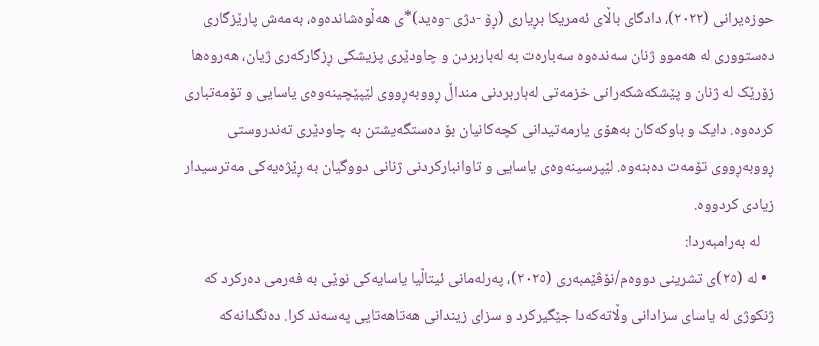حوزەیرانی (٢٠٢٢)، دادگای باڵای ئەمریکا بڕیاری (ڕۆ -دژی -وەید)*ی هەڵوەشاندەوە، بەمەش پارێزگاری دەستووری لە هەموو ژنان سەندەوە سەبارەت بە لەباربردن و چاودێری پزیشکی ڕزگارکەری ژیان، هەروەها زۆرێک لە ژنان و پێشکەشکەرانی خزمەتی لەباربردنی منداڵ ڕووبەڕووی لێپێچینەوەی یاسایی و تۆمەتباری کردەوە. دایک و باوکەکان بەهۆی یارمەتیدانی کچەکانیان بۆ دەستگەیشتن بە چاودێری تەندروستی ڕووبەڕووی تۆمەت دەبنەوە. لێپرسینەوەی یاسایی و تاوانبارکردنی ژنانی دووگیان بە ڕێژەیەکی مەترسیدار زیادی کردووە.
    لە بەرامبەردا:
  • لە (٢٥)ی تشرینی دووەم/نۆڤێمبەری (٢٠٢٥)، پەرلەمانی ئیتاڵیا یاسایەکی نوێی بە فەرمی دەرکرد کە ژنکوژی لە یاسای سزادانی وڵاتەکەدا جێگیرکرد و سزای زیندانی هەتاهەتایی پەسەند کرا. دەنگدانەکە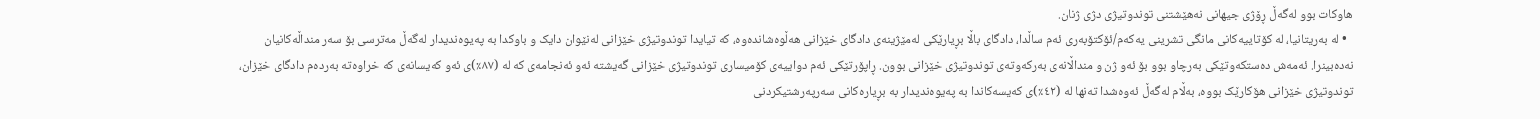هاوکات بوو لەگەڵ ڕۆژی جیهانی نەهێشتنی توندوتیژی دژی ژنان.
  • لە بەریتانیا، لە کۆتاییەکانی مانگی تشرینی یەکەم/ئۆکتۆبەری ئەم ساڵدا، دادگای باڵا بڕیارێکی لەمێژینەی دادگای خێزانی هەڵوەشاندەوە، کە تیایدا توندوتیژی خێزانی لەنێوان دایک و باوکدا بە پەیوەندیدار لەگەڵ مەترسی بۆ سەر منداڵەکانیان نەدەبینرا. ئەمەش دەستکەوتێکی بەرچاو بوو بۆ ئەو ژن و منداڵانەی بەرکەوتەی توندوتیژی خێزانی بوون. ڕاپۆرتێکی ئەم دواییەی کۆمیساری توندوتیژی خێزانی گەیشتە ئەو ئەنجامەی کە لە (٨٧٪)ی ئەو کەیسانەی کە خراوەتە بەردەم دادگای خێزان، توندوتیژی خێزانی هۆکارێک بووە، بەڵام لەگەڵ ئەوەشدا تەنها لە (٤٢٪)ی کەیسەکاندا بە پەیوەندیدار بە بڕیارەکانی سەرپەرشتیکردنی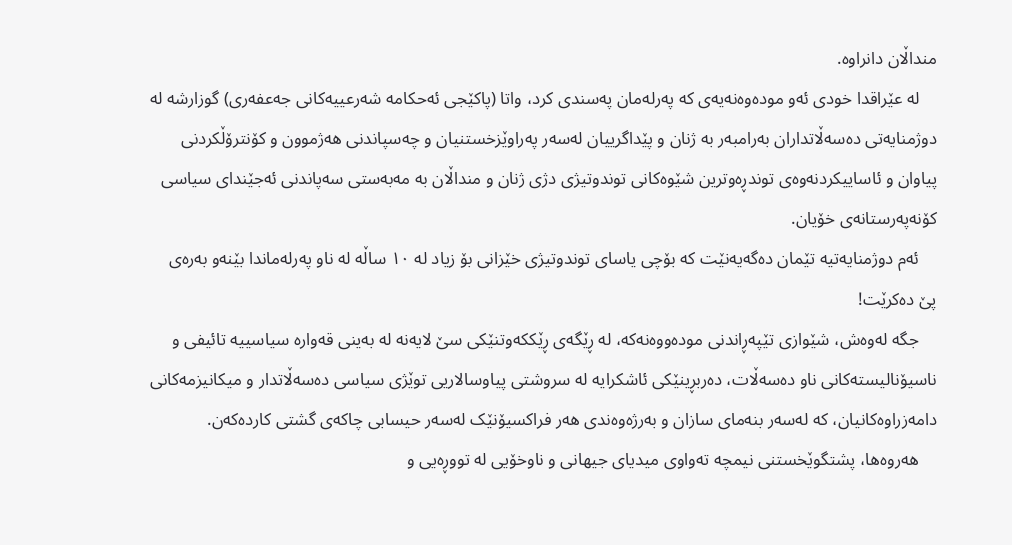منداڵان دانراوە.
    لە عێراقدا خودی ئەو مودەوەنەیەی کە پەرلەمان پەسندی کرد، واتا (پاکێجی ئەحکامە شەرعییەکانی جەعفەری) گوزارشە لە دوژمنایەتی دەسەڵاتداران بەرامبەر بە ژنان و پێداگرییان لەسەر پەراوێزخستنیان و چەسپاندنی هەژموون و کۆنترۆڵکردنی پیاوان و ئاساییکردنەوەی توندڕەوترین شێوەکانی توندوتیژی دژی ژنان و منداڵان بە مەبەستی سەپاندنی ئەجێندای سیاسی کۆنەپەرستانەی خۆیان.
    ئەم دوژمنایەتیە تێمان دەگەیەنێت کە بۆچی یاسای توندوتیژی خێزانی بۆ زیاد لە ١٠ ساڵە لە ناو پەرلەماندا بێنەو بەرەی پێ دەکرێت!
    جگە لەوەش، شێوازی تێپەڕاندنی مودەووەنەکە، لە ڕێگەی ڕێککەوتنێکی سێ لایەنە لە بەینی قەوارە سیاسییە تائیفی و ناسیۆنالیستەکانی ناو دەسەڵات، دەربڕینێکی ئاشکرایە لە سروشتی پیاوسالاریی توێژی سیاسی دەسەڵاتدار و میکانیزمەکانی دامەزراوەکانیان، کە لەسەر بنەمای سازان و بەرژەوەندی هەر فراکسیۆنێک لەسەر حیسابی چاکەی گشتی کاردەکەن.
    هەروەها، پشتگوێخستنی نیمچە تەواوی میدیای جیهانی و ناوخۆیی لە تووڕەیی و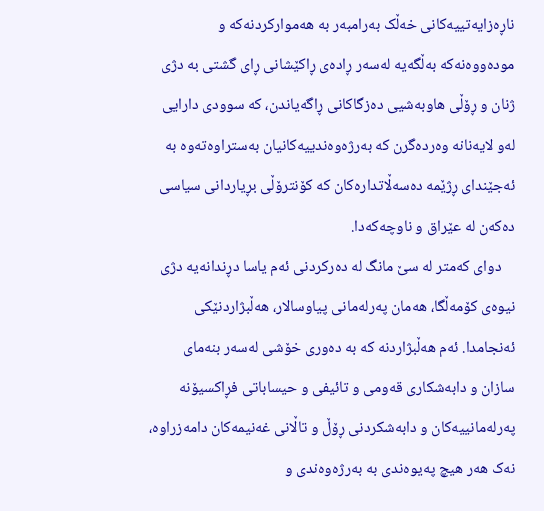ناڕەزایەتییەکانی خەڵک بەرامبەر بە هەموارکردنەکە و مودەووەنەکە بەڵگەیە لەسەر ڕادەی ڕاکێشانی ڕای گشتی بە دژی ژنان و ڕۆڵی هاوبەشیی دەزگاکانی ڕاگەیاندن، کە سوودی دارایی لەو لایەنانە وەردەگرن کە بەرژەوەندییەکانیان بەستراوەتەوە بە ئەجێندای ڕژێمە دەسەڵاتدارەکان کە کۆنترۆڵی بڕیاردانی سیاسی دەکەن لە عێراق و ناوچەکەدا.
    دوای کەمتر لە سێ مانگ لە دەرکردنی ئەم یاسا دڕندانەیە دژی نیوەی کۆمەڵگا، هەمان پەرلەمانی پیاوسالار، هەڵبژاردنێکی ئەنجامدا. ئەم هەڵبژاردنە کە بە دەوری خۆشی لەسەر بنەمای سازان و دابەشکاری قەومی و تائیفی و حیساباتی فڕاکسیۆنە پەرلەمانییەکان و دابەشکردنی ڕۆڵ و تاڵانی غەنیمەکان دامەزراوە، نەک هەر هیچ پەیوەندی بە بەرژەوەندی و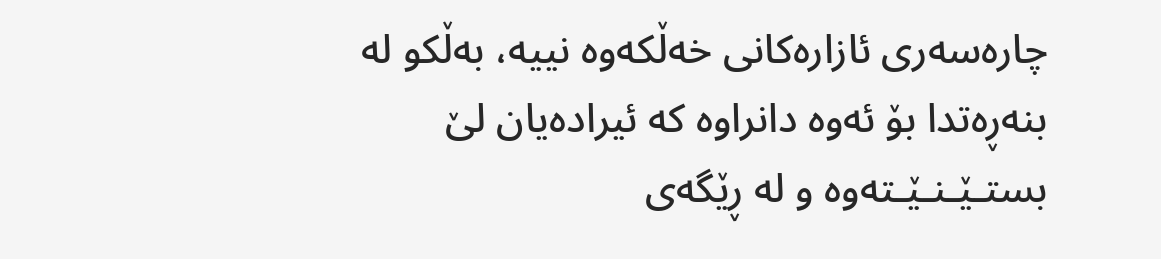چارەسەری ئازارەکانی خەڵکەوە نییە، بەڵکو لە بنەڕەتدا بۆ ئەوە دانراوە کە ئیرادەیان لێ بستـێـنـێـتەوە و لە ڕێگەی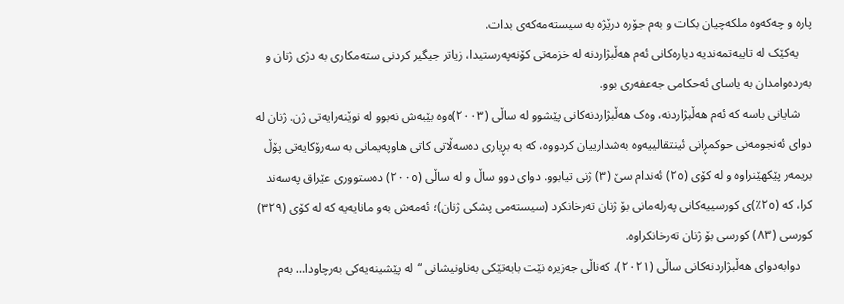پارە و چەکەوە ملکەچیان بکات و بەم جۆرە درێژە بە سیستەمەکەی بدات.
    یەکێک لە تایبەتمەندیە دیارەکانی ئەم هەڵبژاردنە لە خزمەتی کۆنەپەرستیدا، زیاتر جیگیر کردنی ستەمکاری بە دژی ژنان و بەردەوامدان بە یاسای ئەحکامی جەعفەری بوو.
    شایانی باسە کە ئەم هەڵبژاردنە، وەک هەڵبژاردنەکانی پێشوو لە ساڵی (٢٠٠٣)ەوە بێبەش نەبوو لە نوێنەرایەتی ژن. ژنان لە دوای ئەنجومەنی حوکمڕانی ئینتقالییەوە بەشدارییان کردووە، کە بە بڕیاری دەسەڵاتی کاتی هاوپەیمانی بە سەرۆکایەتی پۆڵ بریمەر پێکهێنراوە و لە کۆی (٢٥) ئەندام سێ (٣) ژنی تیابوو. دوای دوو ساڵ و لە ساڵی (٢٠٠٥) دەستووری عێراق پەسەند کرا، کە (٢٥٪)ی کورسییەکانی پەرلەمانی بۆ ژنان تەرخانکرد (سیستەمی پشکی ژنان)؛ ئەمەش بەو مانایەیە کە لە کۆی (٣٢٩) کورسی (٨٣) کورسی بۆ ژنان تەرخانکراوە.
    دوابەدوای هەڵبژاردنەکانی ساڵی (٢٠٢١)، کەناڵی جەزیرە نێت بابەتێکی بەناونیشانی “لە پێشینەیەکی بەرچاودا… بەم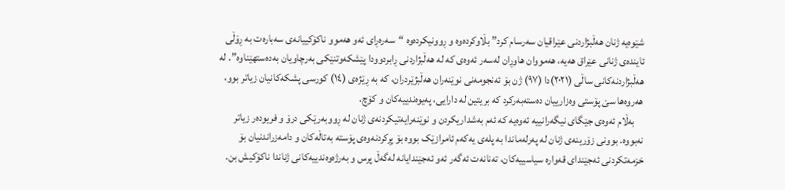شێوەیە ژنان هەڵبژاردنی عێراقیان سەرسام کرد” بڵاوکردەوە و ڕوونیکردەوە “سەرەڕای ئەو هەموو ناکۆکییانەی سەبارەت بە ڕۆڵی ئایندەی ژنانی عێراق هەیە، هەمووان هاوڕان لەسەر ئەوەی کە لە هەڵبژاردنی ڕابردوودا پێشکەوتنێکی بەرچاویان بەدەستهێناوە”. لە هەڵبژاردنەکانی ساڵی (٢٠٢١)دا (٩٧) ژن بۆ ئەنجومەنی نوێنەران هەڵبژێردران، کە بە ڕێژەی (١٤) کورسی پشکەکانیان زیاتر بوو، هەروەها سێ پۆستی وەزارییان دەستەبەرکرد کە بریتین لە دارایی، پەیوەندییەکان و کۆچ.
    بەڵام ئەوەی جێگای نیگەرانییە ئەوەیە کە ئەم بەشداریکردن و نوێنەرایەتیکردنەی ژنان لە ڕووبەرێکی درۆ و فریودەر زیاتر نەبووە. بوونی زۆرینەی ژنان لە پەرلەماندا بە پلەی یەکەم ئامرازێک بووە بۆ پڕکردنەوەی پۆستە بەتاڵەکان و دامەزراندنیان بۆ خزمەتکردنی ئەجێندای قەوارە سیاسییەکان، تەنانەت ئەگەر ئەو ئەجێندایانە لەگەڵ پرس و بەرژەوەندییەکانی ژناندا ناکۆکیش بن.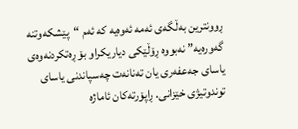ڕوونترین بەڵگەی ئەمە ئەوەیە کە ئەم “پێشکەوتنە گەورەیە” نەبووە ڕۆڵێکی دیاریکراو بۆ ڕەتکردنەوەی یاسای جەعفەری یان تەنانەت چەسپاندنی یاسای توندوتیژی خێزانی. ڕاپۆرتەکان ئاماژە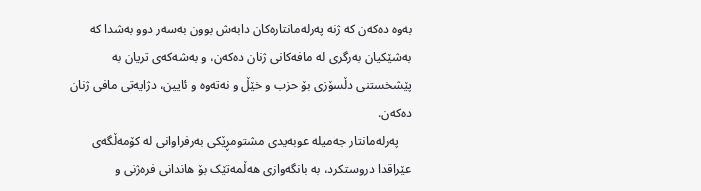بەوە دەکەن کە ژنە پەرلەمانتارەکان دابەش بوون بەسەر دوو بەشدا کە بەشێکیان بەرگری لە مافەکانی ژنان دەکەن، و بەشەکەی تریان بە پێشخستنی دڵسۆزی بۆ حزب و خێڵ و نەتەوە و ئایین، دژایەتی مافی ژنان دەکەن.
    پەرلەمانتار جەمیلە عوبەیدی مشتومڕێکی بەرفراوانی لە کۆمەڵگەی عێراقدا دروستکرد، بە بانگەوازی هەڵمەتێک بۆ هاندانی فرەژنی و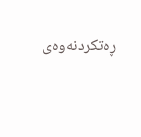ڕەتکردنەوەی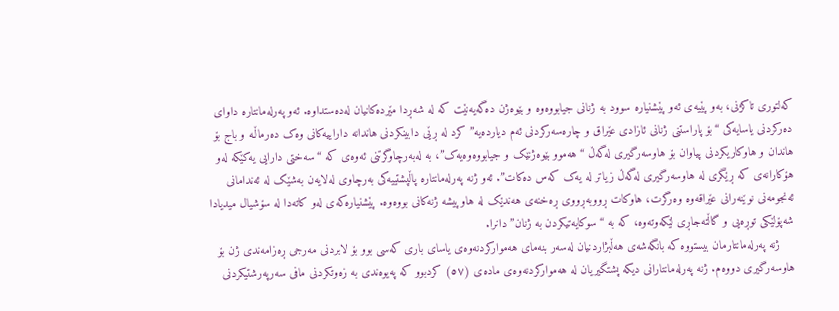کەلتوری تاکژنی، بەو پێیەی ئەو پێشنیارە سوود بە ژنانی جیابووەوە و بێوەژن دەگەیەنێت کە لە شەڕدا مێردەکانیان لەدەستداوە. ئەو پەرلەمانتارە داوای دەرکردنی یاسایەکی “بۆ پاراستنی ژنانی ئازادی عێراق و چارەسەرکردنی ئەم دیاردەیە” کرد لە ڕێی دابینکردنی هاندانە داراییەکانی وەک دەرماڵـە و باج بۆ هاندان و هاوکاریکردنی پیاوان بۆ هاوسەرگیری لەگەڵ “هەموو بێوەژنێک و جیابووەوەیەک”، بە لەبەرچاوگرتنی ئەوەی کە “سەختی دارایی یەکێکە لەو هۆکارانەی کە ڕێگری لە هاوسەرگیری لەگەڵ زیاتر لە یەک کەس دەکات”. ئەو ژنە پەرلەمانتارە پاڵپشتییەکی بەرچاوی لەلایەن بەشێک لە ئەندامانی ئەنجومەنی نوێنەرانی عێراقەوە وەرگرت، هاوکات ڕووبەڕووی ڕەخنەی هەندێک لە هاوپیشە ژنەکانی بووەوە. پێشنیارەکەی لەو کاتەدا لە سۆشیال میدیادا شەپۆلێکی توڕەیی و گاڵتەجاڕی لێکەوتەوە، کە بە “سوکایەتیکردن بە ژنان” دانرا.
    ژنە پەرلەمانتارمان بیستووە کە بانگەشەی هەڵبژاردنیان لەسەر بنەمای هەموارکردنەوەی یاسای باری کەسی بوو بۆ لابردنی مەرجی ڕەزامەندی ژن بۆ هاوسەرگیری دووەم. ژنە پەرلەمانتارانی دیکە پشتگیریان لە هەموارکردنەوەی مادەی (٥٧) کردبوو کە پەیوەندی بە زەوتکردنی مافی سەرپەرشتیکردنی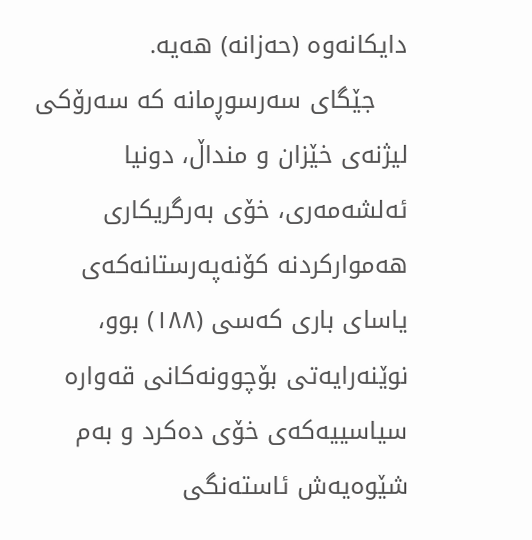دایکانەوە (حەزانە) هەیە.
    جێگای سەرسوڕمانە کە سەرۆکی لیژنەی خێزان و منداڵ، دونیا ئەلشەمەری، خۆی بەرگریکاری هەموارکردنە کۆنەپەرستانەکەی یاسای باری کەسی (١٨٨) بوو، نوێنەرایەتی بۆچوونەکانی قەوارە سیاسییەکەی خۆی دەکرد و بەم شێوەیەش ئاستەنگی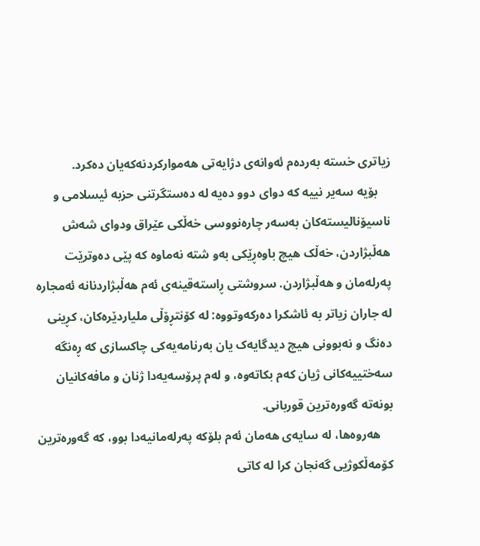زیاتری خستە بەردەم ئەوانەی دژایەتی هەموارکردنەکەیان دەکرد.
    بۆیە سەیر نییە کە دوای دوو دەیە لە دەستگرتنی حزبە ئیسلامی و ناسیۆنالیستەکان بەسەر چارەنووسی خەڵکی عێراق ودوای شەش هەڵبژاردن، خەڵک هیچ باوەڕێکی بەو شتە نەماوە کە پێی دەوترێت پەرلەمان و هەڵبژاردن. سروشتی ڕاستەقینەی ئەم هەڵبژاردنانە ئەمجارە لە جاران زیاتر بە ئاشکرا دەرکەوتووە: لە کۆنتڕۆڵی ملیاردێرەکان، کڕینی دەنگ و نەبوونی هیچ دیدگایەک یان بەرنامەیەکی چاکسازی کە ڕەنگە سەختییەکانی ژیان کەم بکاتەوە، و لەم پرۆسەیەدا ژنان و مافەکانیان بونەتە گەورەترین قوربانی.
    هەروەها، لە سایەی هەمان ئەم بلۆکە پەرلەمانیەدا بوو، کە گەورەترین کۆمەڵکوژیی گەنجان کرا لە کاتی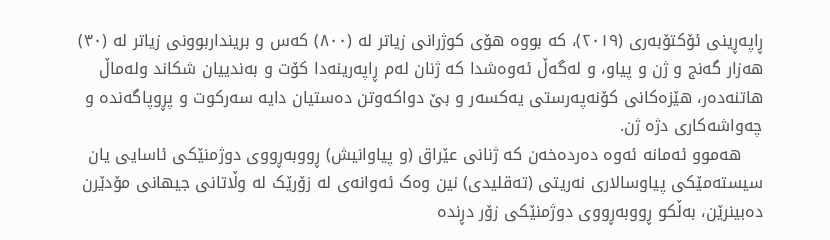ڕاپەڕینی ئۆکتۆبەری (٢٠١٩)، کە بووە هۆی کوژرانی زیاتر لە (٨٠٠) کەس و برینداربوونی زیاتر لە (٣٠) هەزار گەنج و ژن و پیاو، و لەگەڵ ئەوەشدا کە ژنان لەم ڕاپەرینەدا کۆت و بەندییان شکاند ولەماڵ هاتنەدەر، هێزەکانی کۆنەپەرستی یەکسەر و بێ دواکەوتن دەستیان دایە سەرکوت و پڕوپاگەندە و چەواشەکاری دژە ژن.
    هەموو ئەمانە ئەوە دەردەخەن کە ژنانی عێراق (و پیاوانیش) ڕووبەڕووی دوژمنێکی ئاسایی یان سیستەمێکی پیاوسالاری نەریتی (تەقلیدی) نین وەک ئەوانەی لە زۆرێک لە وڵاتانی جیهانی مۆدێرن دەبینرێن، بەڵکو ڕووبەڕووی دوژمنێکی زۆر دڕندە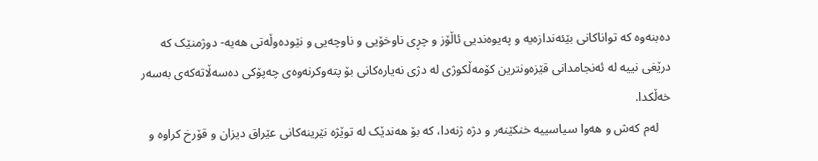دەبنەوە کە تواناکانی بێئەندازەیە و پەیوەندیی ئاڵۆز و چڕی ناوخۆیی و ناوچەیی و نێودەوڵەتی هەیە- دوژمنێک کە درێغی نییە لە ئەنجامدانی قێزەونترین کۆمەڵکوژی لە دژی نەیارەکانی بۆ پتەوکرنەوەی چەپۆکی دەسەڵاتەکەی بەسەر خەڵکدا.
    لەم کەش و هەوا سیاسییە خنکێنەر و دژە ژنەدا، کە بۆ هەندێک لە توێژە نێرینەکانی عێراق دیزان و قۆرخ کراوە و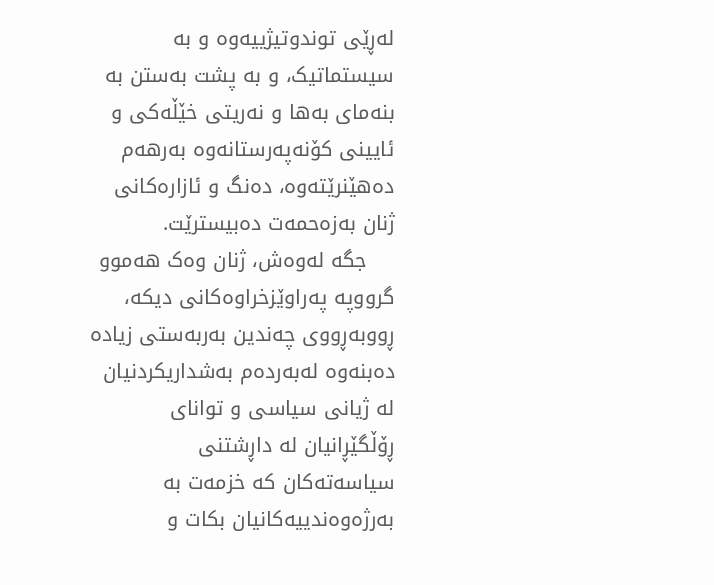لەڕێی توندوتیژییەوە و بە سیستماتیک، و بە پشت بەستن بە بنەمای بەها و نەریتی خێڵەکی و ئایینی کۆنەپەرستانەوە بەرهەم دەهێنرێتەوە، دەنگ و ئازارەکانی ژنان بەزەحمەت دەبیسترێت.
    جگە لەوەش، ژنان وەک هەموو گرووپە پەراوێزخراوەکانی دیکە، ڕووبەڕووی چەندین بەربەستی زیادە دەبنەوە لەبەردەم بەشداریکردنیان لە ژیانی سیاسی و توانای ڕۆڵگێڕانیان لە داڕشتنی سیاسەتەکان کە خزمەت بە بەرژەوەندییەکانیان بکات و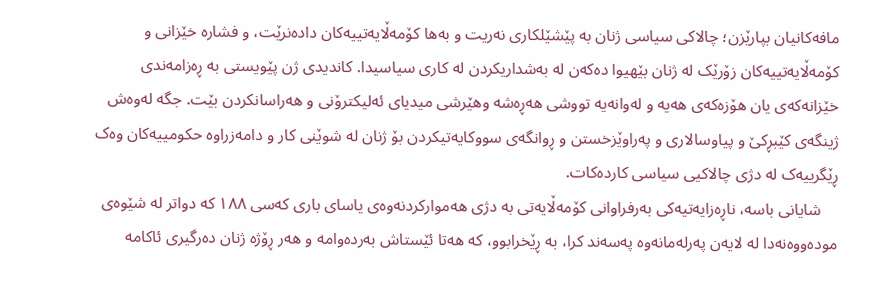مافەکانیان بپارێزن؛ چالاکی سیاسی ژنان بە پێشێلکاری نەریت و بەها کۆمەڵایەتییەکان دادەنرێت، و فشارە خێزانی و کۆمەڵایەتییەکان زۆرێک لە ژنان بێهیوا دەکەن لە بەشداریکردن لە کاری سیاسیدا. کاندیدی ژن پێویستی بە ڕەزامەندی خێزانەکەی یان هۆزەکەی هەیە و لەوانەیە تووشی هەڕەشە وهێرشی میدیای ئەلیکترۆنی و هەراسانکردن بێت. جگە لەوەش ژینگەی کێبڕکێ و پیاوسالاری و پەراوێزخستن و ڕوانگەی سووکایەتیکردن بۆ ژنان لە شوێنی کار و دامەزراوە حکومییەکان وەک ڕێگرییەک لە دژی چالاکیی سیاسی کاردەکات.
    شایانی باسە، ناڕەزایەتیەکی بەرفراوانی کۆمەڵایەتی بە دژی هەموارکردنەوەی یاسای باری کەسی ١٨٨ کە دواتر لە شێوەی مودەووەنەدا لە لایەن پەرلەمانەوە پەسەند کرا، بە ڕێخرابوو، کە هەتا ئێستاش بەردەوامە و هەر ڕۆژە ژنان دەرگیری ئاکامە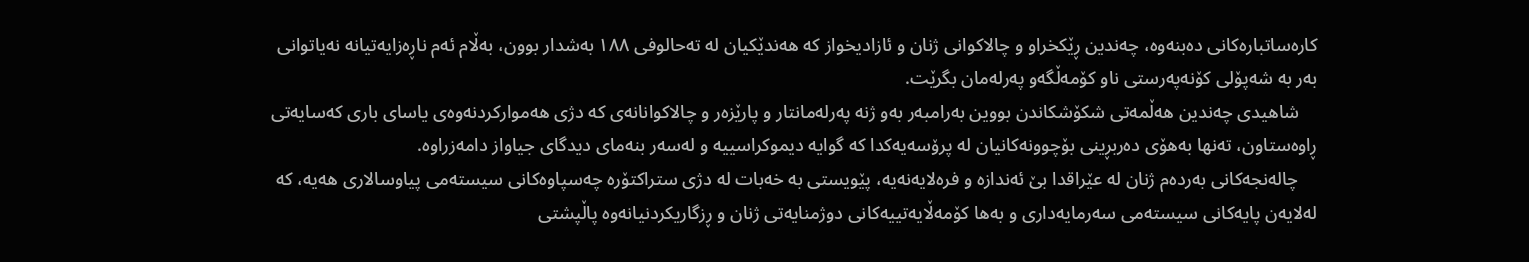کارەساتبارەکانی دەبنەوە، چەندین ڕێکخراو و چالاکوانی ژنان و ئازادیخواز کە هەندێکیان لە تەحالوفی ١٨٨ بەشدار بوون، بەڵام ئەم ناڕەزایەتیانە نەیاتوانی بەر بە شەپۆلی کۆنەپەرستی ناو کۆمەڵگەو پەرلەمان بگرێت.
    شاهیدی چەندین هەڵمەتی شکۆشکاندن بووین بەرامبەر بەو ژنە پەرلەمانتار و پارێزەر و چالاکوانانەی کە دژی هەموارکردنەوەی یاسای باری کەسایەتی ڕاوەستاون، تەنها بەهۆی دەربڕینی بۆچوونەکانیان لە پرۆسەیەکدا کە گوایە دیموکراسییە و لەسەر بنەمای دیدگای جیاواز دامەزراوە.
    چالەنجەکانی بەردەم ژنان لە عێراقدا بێ ئەندازە و فرەلایەنەیە، پێویستی بە خەبات لە دژی ستراکتۆرە چەسپاوەکانی سیستەمی پیاوسالاری هەیە، کە لەلایەن پایەکانی سیستەمی سەرمایەداری و بەها کۆمەڵایەتییەکانی دوژمنایەتی ژنان و ڕزگاریکردنیانەوە پاڵپشتی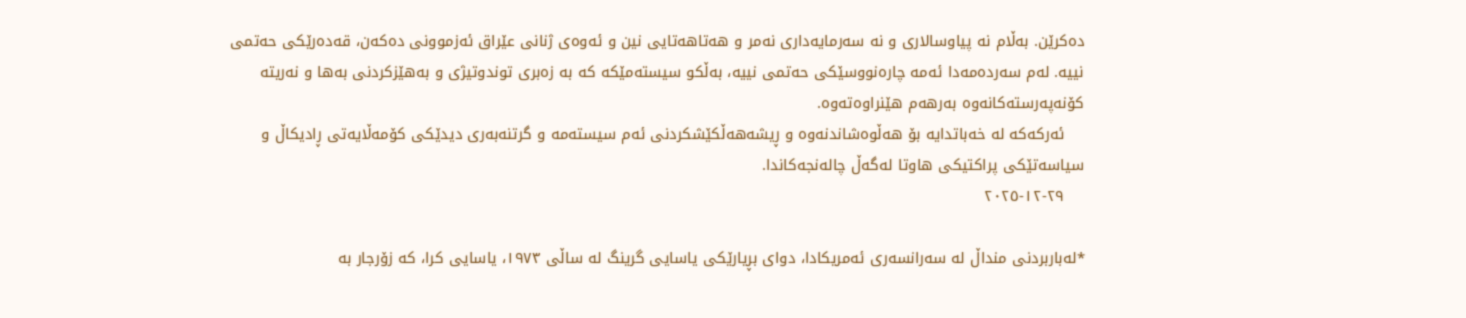دەکرێن. بەڵام نە پیاوسالاری و نە سەرمایەداری نەمر و هەتاهەتایی نین و ئەوەی ژنانی عێراق ئەزموونی دەکەن، قەدەرێکی حەتمی نییە. لەم سەردەمەدا ئەمە چارەنووسێکی حەتمی نییە، بەڵکو سیستەمێکە کە بە زەبری توندوتیژی و بەهێزکردنی بەها و نەریتە کۆنەپەرستەکانەوە بەرهەم هێنراوەتەوە.
    ئەرکەکە لە خەباتدایە بۆ هەڵوەشاندنەوە و ڕیشەهەڵکێشکردنی ئەم سیستەمە و گرتنەبەری دیدێکی کۆمەڵایەتی ڕادیکاڵ و سیاسەتێکی پراکتیکی هاوتا لەگەڵ چالەنجەکاندا.
    ٢٩-١٢-٢٠٢٥

*لەباربردنی منداڵ لە سەرانسەری ئەمریکادا، دوای بڕیارێکی یاسایی گرینگ لە ساڵی ١٩٧٣، یاسایی کرا، کە زۆرجار بە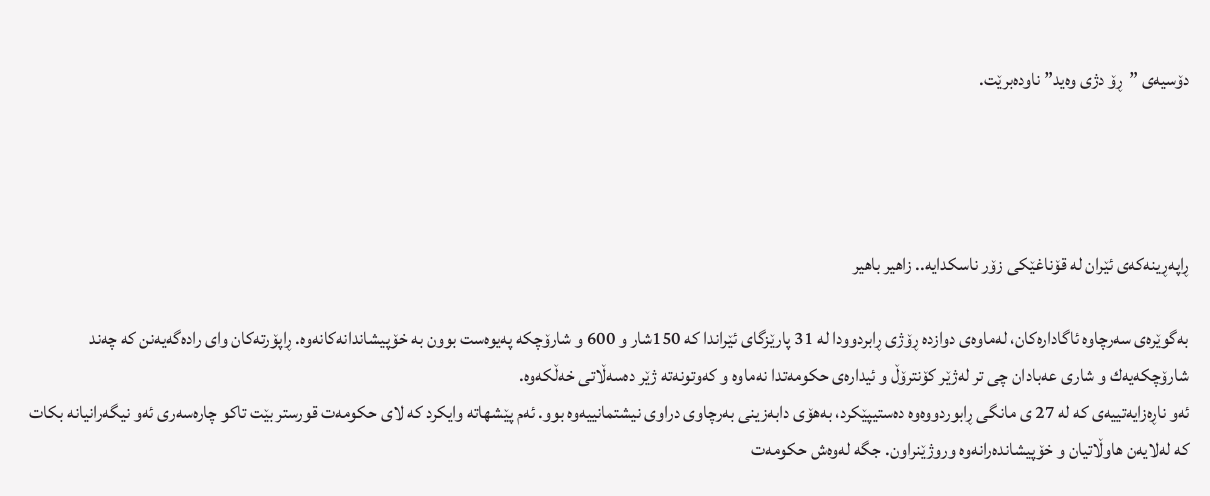دۆسیەی ”ڕۆ دژی وەید” ناودەبرێت.




ڕاپەڕینەکەی ئێران لە قۆناغێکی زۆر ناسکدایە.. زاهیر باهیر

بەگوێرەی سەرچاوە ئاگادارەکان، لەماوەی دوازدە ڕۆژی ڕابردوودا لە 31 پارێزگای ئێراندا کە 150شار و 600 و شارۆچکە پەیوەست بوون بە خۆپیشاندانەکانەوە. ڕاپۆرتەکان وای رادەگەیەنن کە چەند شارۆچکەیەك و شاری عەبادان چی تر لەژێر کۆنترۆڵ و ئیدارەی حکومەتدا نەماوە و کەوتونەتە ژێر دەسەڵاتی خەڵکەوە.
ئەو ناڕەزایەتییەی کە لە 27 ی مانگی ڕابوردووەوە دەستیپێکرد، بەهۆی دابەزینی بەرچاوی دراوی نیشتمانییەوە بوو. ئەم پێشهاتە وایکرد کە لای حکومەت قورستر بێت تاکو چارەسەری ئەو نیگەرانیانە بکات کە لەلایەن هاوڵاتیان و خۆپیشاندەرانەوە وروژێنراون. جگە لەوەش حکومەت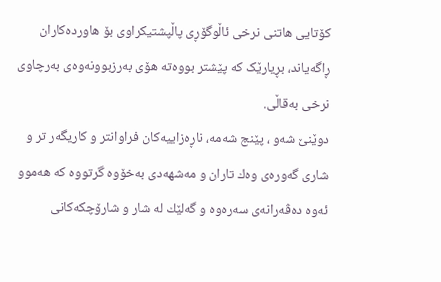کۆتایی هاتنی نرخی ئاڵوگۆڕی پاڵپشتیکراوی بۆ هاوردەکاران ڕاگەیاند، بڕیارێک کە پێشتر بووەتە هۆی بەرزبوونەوەی بەرچاوی نرخی بەقاڵی.
دوێنێ شەو ، پێنج شەمە، ناڕەزاییەکان فراوانتر و کاریگەر تر و شاری گەورەی وەك تاران و مەشهەدی بەخۆوە گرتووە کە هەموو ئەوە دەڤەرانەی سەرەوە و گەلێك لە شار و شارۆچکەکانی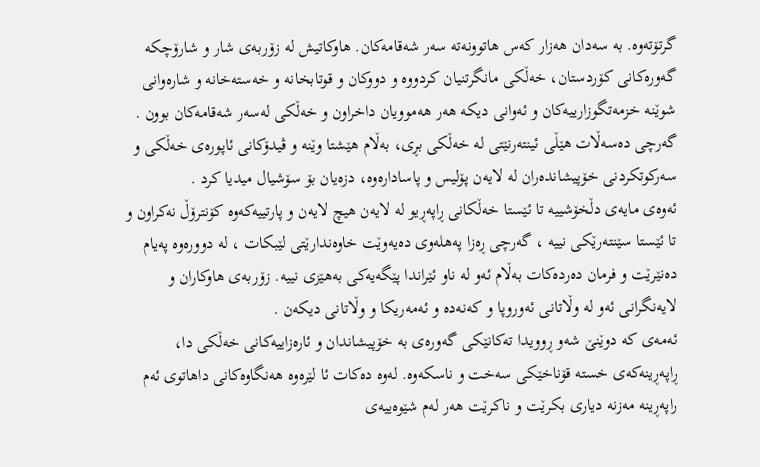گرتۆتەوە. بە سەدان هەزار کەس هاتوونەتە سەر شەقامەکان. هاوکاتیش لە زۆربەی شار و شارۆچکە گەورەکانی کۆردستان، خەڵکی مانگرتنیان کردووە و دووکان و قوتابخانە و خەستەخانە و شارەوانی شوێنە خزمەتگوزارییەکان و ئەوانی دیکە هەر هەموویان داخراون و خەڵکی لەسەر شەقامەکان بوون . گەرچی دەسەڵات هێڵی ئینتەرنێتی لە خەڵکی بڕی، بەڵام هێشتا وێنە و ڤیدۆکانی ئاپورەی خەڵکی و سەرکوتکردنی خۆپیشاندەران لە لایەن پۆلیس و پاسادارەوە، دزەیان بۆ سۆشیال میدیا کرد .
ئەوەی مایەی دڵخۆشییە تا ئێستا خەڵکانی ڕاپەڕیو لە لایەن هیچ لایەن و پارتییەکەوە کۆنترۆڵ نەکراون و تا ئێستا سێنتەرێکی نییە ، گەرچی ڕەزا پەهلەوی دەیەوێت خاوەندارێتی لێبکات ، لە دوورەوە پەیام دەنێرێت و فرمان دەردەکات بەڵام ئەو لە ناو ئێراندا پێگەیەکی بەهێزی نییە. زۆربەی هاوکاران و لایەنگرانی ئەو لە وڵاتانی ئەوروپا و کەنەدە و ئەمەریکا و وڵاتانی دیکەن .
ئەمەی کە دوێنێ شەو ڕوویدا تەکانێکی گەورەی بە خۆپیشاندان و ئارەزاییەکانی خەڵکی دا، ڕاپەڕینەکەی خستە قۆناخێکی سەخت و ناسکەوە. لەوە دەکات ئا لێرەوە هەنگاوەکانی داهاتوی ئەم راپەڕینە مەزنە دیاری بکرێت و ناکرێت هەر لەم شێوەییەی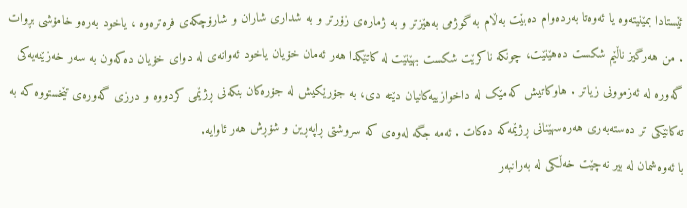ئێستادا بمێنیتەوە یا ئەوەتا بەردەوام دەبێت بەڵام بە گوژمی بەهێزتر و بە ژمارەی زۆرتر و بە شداری شاران و شارۆچکەی فرەترەوە ، یاخود بەرەو خامۆشی بڕوات . من هەرگیز ناڵێم شکست دەهێنێت، چونکە ناکرێت شکست بهێنێت لە کاتێکدا هەر ئەمان خۆیان یاخود ئەوانەی لە دوای خۆیان دەکەون بە سەر خەزێنەیەکی گەورە لە ئەزموونی زیاتر . هاوکاتیش کەمێک لە داخوازییەکانیان دێتە دی، بە جۆرێکیش لە جۆرەکان بنکەنی ڕژێمی کردووە و درزی گەورەی تێخستووە کە بە تەکانێکی تر دەستەبەری هەرەسهێنانی ڕژێمەکە دەکات . ئەمە جگە لەوەی کە سروشتی ڕاپەڕین و شۆڕش هەر ئاوایە.
با ئەوەشمان لە بیر نەچێت خەڵکی لە بەرانبەر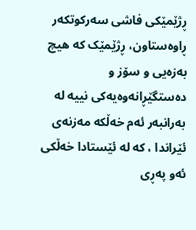ڕژێمێکی فاشی سەرکوتکەر ڕاوەستاون، ڕژێمێک کە هیچ بەزەیی و سۆز و دەستگێڕانەوەیەکی نییە لە بەرانبەر ئەم خەڵکە مەزنەی ئێراندا ، کە لە ئێستادا خەڵکی ئەو پەڕی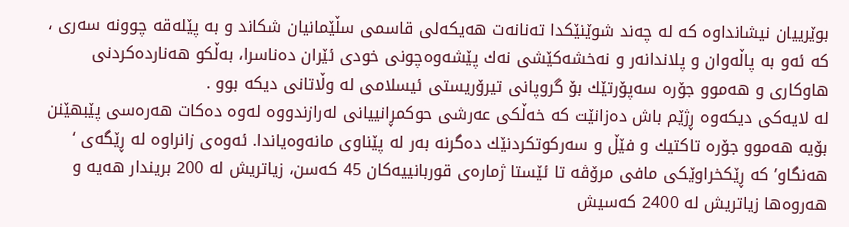بوێرییان نیشانداوە کە لە چەند شوێنێکدا تەنانەت هەیکەلی قاسمی سڵێمانیان شکاند و بە پێلەقە چوونە سەری ، کە ئەو بە پاڵەوان و پلاندانەر و نەخشەکێشی نەك پێشەوەچونی خودی ئێران دەناسرا، بەڵکو هەناردەکردنی هاوکاری و هەموو جۆرە سەپۆرتێك بۆ گروپانی تیرۆریستی ئیسلامی لە وڵاتانی دیکە بوو .
لە لایەکی دیکەوە ڕژێم باش دەزانێت کە خەڵکی عەرشی حوکمڕانییانی لەرازندووە لەوە دەکات هەرەسی پێبهێنن بۆیە هەموو جۆرە تاکتیك و فێڵ و سەرکوتکردنێك دەگرنە بەر لە پێناوی مانەوەیاندا. ئەوەی زانراوە لە ڕێگەی ‘ هەنگاو’ کە ڕێکخراوێکی مافی مرۆڤە تا ئێستا ژمارەی قوربانییەکان 45 کەسن، زیاتریش لە 200 بریندار هەیە و هەروەها زیاتریش لە 2400 کەسیش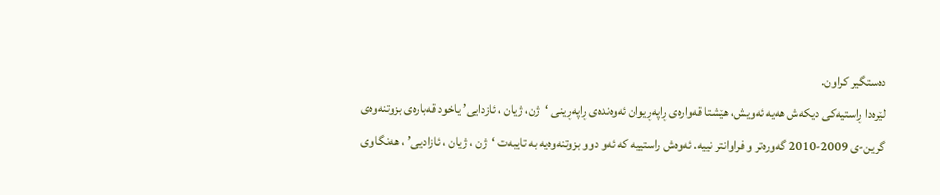دەستگیر کراون.
لێرەدا ڕاستیەکی دیکەش هەیە ئەویش، هێشتا قەوارەی ڕاپەڕیوان ئەوەندەی ڕاپەڕینی ‘ژن، ژیان ، ئازدایی’ یاخود قەبارەی بزوتنەوەی گرین-ی 2009-2010 گەورەتر و فراوانتر نییە. ئەوەش راستییە کە ئەو دوو بزوتنەوەیە بە تایبەت ‘ژن ، ژیان ، ئازادیی’ ، هەنگاوی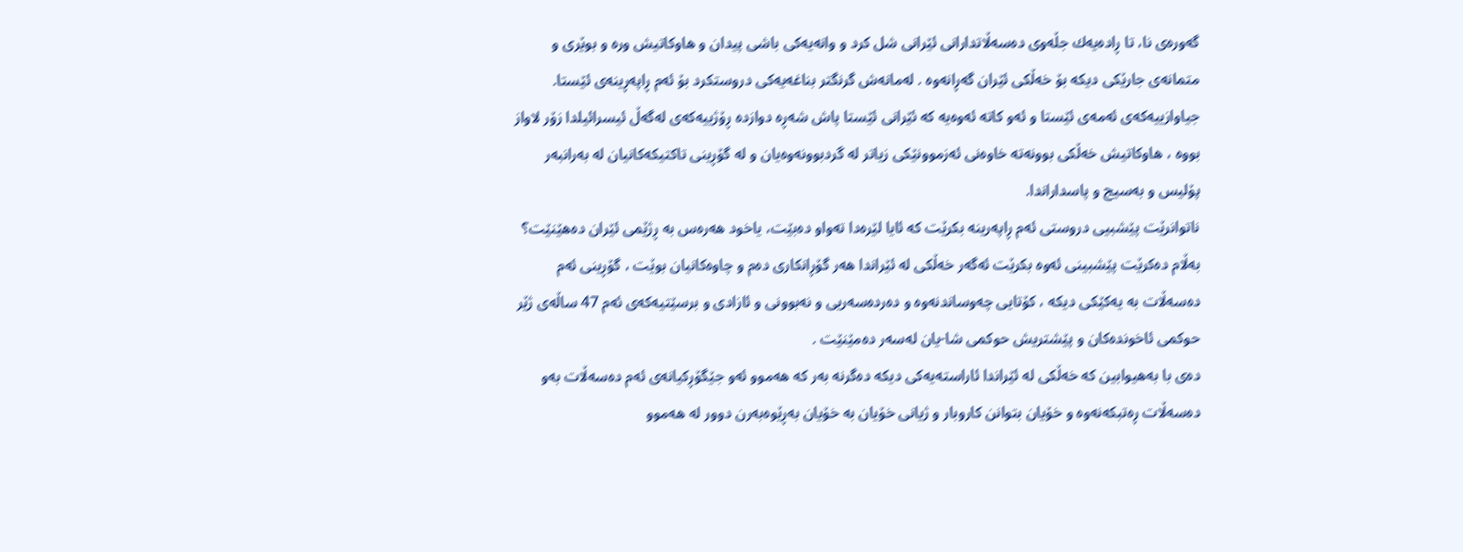گەورەی نا، تا ڕادەیەك جڵەوی دەسەڵاتدارانی ئێرانی شل کرد و وانەیەکی باشی پیدان و هاوکاتیش ورە و بوێری و متمانەی جارێکی دیکە بۆ خەڵكی ئێران گەڕانەوە . لەمانەش گرنگتر بناغەیەکی دروستکرد بۆ ئەم ڕاپەڕینەی ئێستا. جیاوازییەکەی ئەمەی ئێستا و ئەو کاتە ئەوەیە کە ئێرانی ئێستا پاش شەڕە دوازدە ڕۆژییەکەی لەگەڵ ئیسرائیلدا زۆر لاواز بووە ، هاوکاتیش خەڵکی بوونەتە خاوەنی ئەزموونێکی زیاتر لە گردبوونەوەیان و لە گۆڕینی تاکتیکەکانیان لە بەرانبەر پۆلیس و بەسیج و پاسداراندا.
ناتوانرێت پێشبیی دروستی ئەم ڕاپەرینە بکرێت کە ئایا لێرەدا تەواو دەبێت، یاخود هەرەس بە ڕژێمی ئێران دەهێنێت؟ بەڵام دەکرێت پێشبینی ئەوە بکرێت ئەگەر خەڵکی لە ئێراندا هەر گۆڕانکاری دەم و چاوەکانیان بوێت ، گۆڕینی ئەم دەسەڵات بە یەکێکی دیکە ، کۆتایی چەوساندنەوە و دەردەسەریی و نەبوونی و ئازادی و برسێتیەکەی ئەم 47 ساڵەی ژێر حوکمی ئاخوندەکان و پێشتریش حوکمی شا-یان لەسەر دەمێنێت .
دەی با بەهیوابین کە خەڵکی لە ئێراندا ئاراستەیەکی دیکە دەگرنە بەر کە هەموو ئەو جێگۆڕکیانەی ئەم دەسەڵات بەو دەسەڵات ڕەتبکەنەوە و خۆیان بتوانن کاروبار و ژیانی خۆیان بە خۆیان بەڕێوەبەرن دوور لە هەموو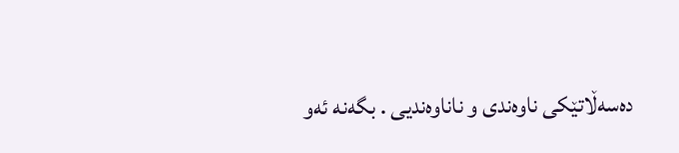دەسەڵاتێکی ناوەندی و ناناوەندیی . بگەنە ئەو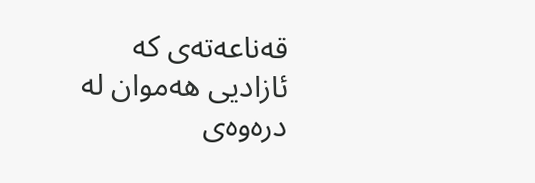قەناعەتەی کە ئازادیی هەموان لە درەوەی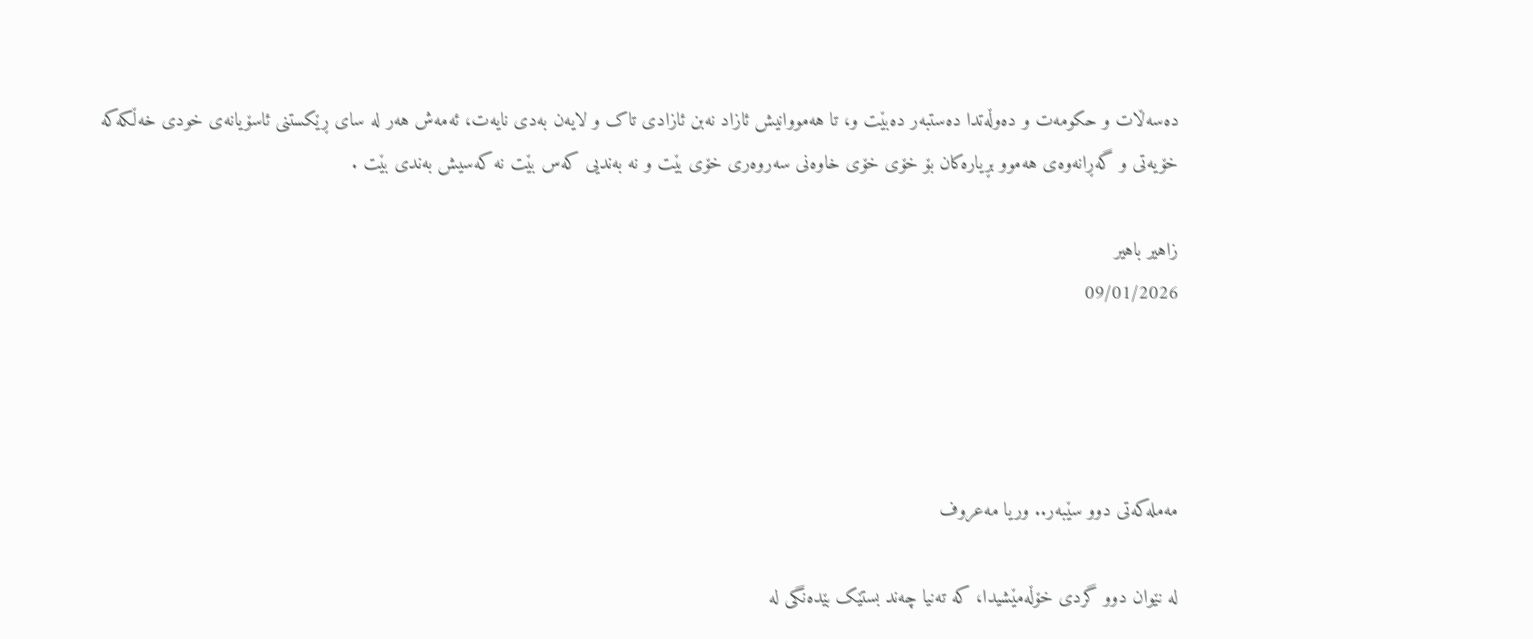دەسەڵات و حکومەت و دەوڵەتدا دەستبەر دەبێت و، تا هەمووانیش ئازاد نەبن ئازادی تاک و لایەن بەدی نایەت، ئەمەش هەر لە سای ڕێکستنی ئاسۆیانەی خودی خەڵکەکە خۆیەتی و گەڕانەوەی هەموو بڕیارەکان بۆ خۆی خۆی خاوەنی سەروەری خۆی بێت و نە بەندیی کەس بێت نە کەسیش بەندی بێت .

زاهیر باهیر
09/01/2026




مەملەکەتی دوو سێبەر.. وریا مەعروف

لە نێوان دوو گردی خۆڵەمێشیدا، کە تەنیا چەند بستێک بێدەنگی لە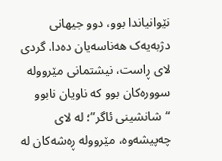نێوانیاندا بوو، دوو جیهانی دژبەیەک هەناسەیان دەدا. گردی لای ڕاست، نیشتمانی مێروولە سوورەکان بوو کە ناویان نابوو “شانشینی ئاگر”؛ لە لای چەپیشەوە، مێروولە ڕەشەکان لە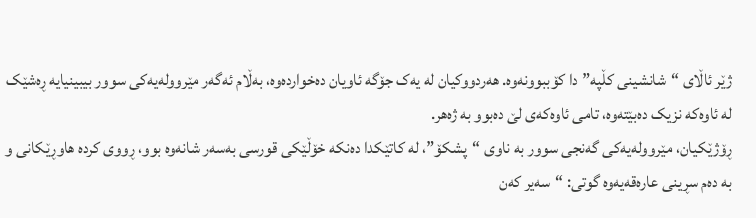ژێر ئاڵای “شانشینی کڵپە”دا کۆببوونەوە. هەردووکیان لە یەک جۆگە ئاویان دەخواردەوە، بەڵام ئەگەر مێروولەیەکی سوور بیبینیایە ڕەشێک لە ئاوەکە نزیک دەبێتەوە، تامی ئاوەکەی لێ دەبوو بە ژەهر.
ڕۆژێکیان، مێروولەیەکی گەنجی سوور بە ناوی “پشكۆ”، لە کاتێکدا دەنکە خۆڵێکی قورسی بەسەر شانەوە بوو، ڕووی کردە هاوڕێکانی و بە دەم سڕینی عارەقەیەوە گوتی: “سەیر کەن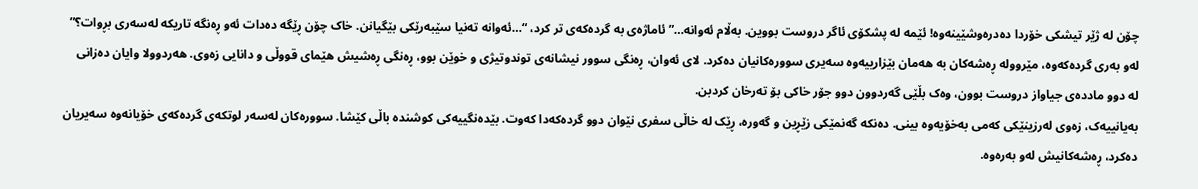چۆن لە ژێر تیشکی خۆردا دەدرەوشێینەوە! ئێمە لە پشکۆی ئاگر دروست بووین. بەڵام ئەوانە…” ئاماژەی بە گردەکەی تر کرد، “…ئەوانە تەنیا سێبەرێکی بێگیانن. خاک چۆن ڕێگە دەدات ئەو ڕەنگە تاریکە لەسەری بڕوات؟”
لەو بەری گردەکەوە، مێروولە ڕەشەکان بە هەمان بێزارییەوە سەیری سوورەکانیان دەکرد. لای ئەوان، ڕەنگی سوور نیشانەی توندوتیژی و خوێن بوو، ڕەنگی ڕەشیش هێمای قووڵی و دانایی زەوی. هەردوولا وایان دەزانی لە دوو ماددەی جیاواز دروست بوون، وەک بڵێی گەردوون دوو جۆر خاکی بۆ تەرخان کردبن.
بەیانییەک، زەوی لەرزینێکی کەمی بەخۆیەوە بینی. دەنکە گەنمێکی زێڕین و گەورە، ڕێک لە خاڵی سفری نێوان دوو گردەکەدا کەوت. بێدەنگییەکی کوشندە باڵی کێشا. سوورەکان لەسەر لوتکەی گردەکەی خۆیانەوە سەیریان دەکرد، ڕەشەکانیش لەو بەرەوە.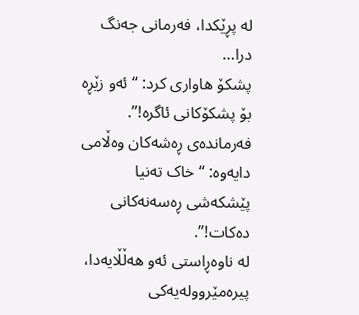لە پڕێکدا، فەرمانی جەنگ درا…
پشكۆ هاواری کرد: “ئەو زێڕە بۆ پشکۆکانی ئاگرە!”.
فەرماندەی ڕەشەکان وەڵامی دایەوە: “خاک تەنیا پێشکەشی ڕەسەنەکانی دەکات!”.
لە ناوەڕاستی ئەو هەڵڵایەدا، پیرەمێروولەیەکی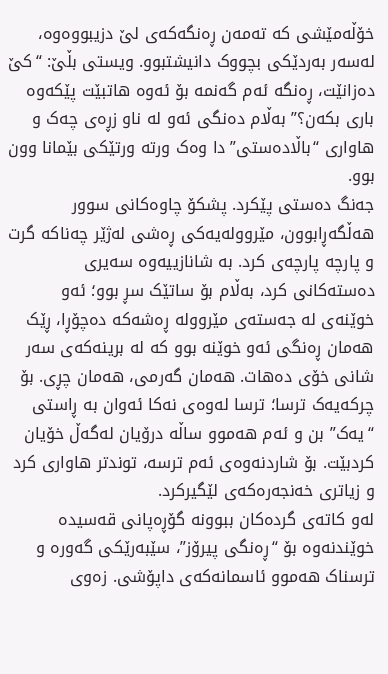خۆڵەمێشی کە تەمەن ڕەنگەکەی لێ دزیبووەوە، لەسەر بەردێکی بچووک دانیشتبوو. ویستی بڵێ: “کێ دەزانێت، ڕەنگە ئەم گەنمە بۆ ئەوە هاتبێت پێکەوە باری بکەن؟” بەڵام دەنگی ئەو لە ناو زڕەی چەک و هاواری “باڵادەستی”دا وەک ورتە ورتێکی بێمانا وون بوو.
جەنگ دەستی پێکرد. پشكۆ چاوەکانی سوور هەڵگەڕابوون، مێروولەیەکی ڕەشی لەژێر چەناکە گرت و پارچە پارچەی کرد. بە شانازییەوە سەیری دەستەکانی کرد، بەڵام بۆ ساتێک سڕ بوو؛ ئەو خوێنەی لە جەستەی مێروولە ڕەشەکە دەچۆڕا، ڕێک هەمان ڕەنگی ئەو خوێنە بوو کە لە برینەکەی سەر شانی خۆی دەهات. هەمان گەرمی، هەمان چڕی. بۆ چرکەیەک ترسا؛ ترسا لەوەی نەکا ئەوان بە ڕاستی “یەک” بن و ئەم هەموو ساڵە درۆیان لەگەڵ خۆیان کردبێت. بۆ شاردنەوەی ئەم ترسە، توندتر هاواری کرد و زیاتری خەنجەرەكەی لێگیركرد.
لەو کاتەی گردەکان ببوونە گۆڕەپانی قەسیدە خوێندنەوە بۆ “ڕەنگی پیرۆز”، سێبەرێکی گەورە و ترسناک هەموو ئاسمانەکەی داپۆشی. زەوی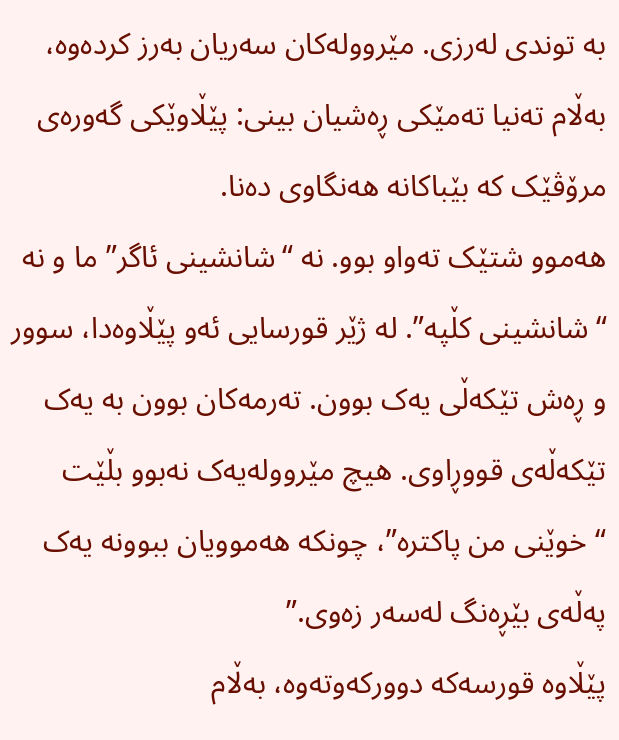بە توندی لەرزی. مێروولەکان سەریان بەرز کردەوە، بەڵام تەنیا تەمێکی ڕەشیان بینی: پێڵاوێکی گەورەی مرۆڤێک کە بێباکانە هەنگاوی دەنا.
هەموو شتێک تەواو بوو. نە “شانشینی ئاگر” ما و نە “شانشینی کڵپە”. لە ژێر قورسایی ئەو پێڵاوەدا، سوور و ڕەش تێکەڵی یەک بوون. تەرمەکان بوون بە یەک تێکەڵەی قووڕاوی. هیچ مێروولەیەک نەبوو بڵێت “خوێنی من پاکترە”، چونکە هەموویان ببوونە یەک پەڵەی بێڕەنگ لەسەر زەوی.”
پێڵاوە قورسەکە دوورکەوتەوە، بەڵام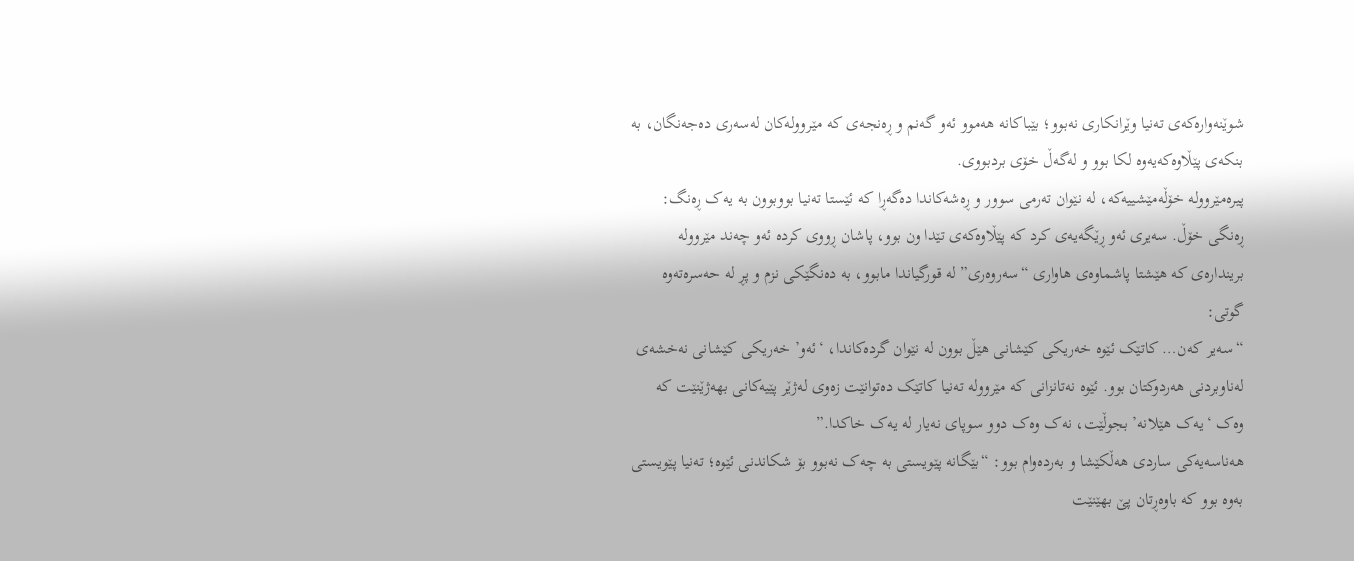شوێنەوارەکەی تەنیا وێرانکاری نەبوو؛ بێباکانە هەموو ئەو گەنم و ڕەنجەی کە مێروولەکان لەسەری دەجەنگان، بە بنکەی پێڵاوەکەیەوە لکا بوو و لەگەڵ خۆی بردبووی.
پیرەمێروولە خۆڵەمێشییەکە، لە نێوان تەرمی سوور و ڕەشەکاندا دەگەڕا کە ئێستا تەنیا بووبوون بە یەک ڕەنگ: ڕەنگی خۆڵ. سەیری ئەو ڕێگەیەی کرد کە پێڵاوەکەی تێدا ون بوو، پاشان ڕووی کردە ئەو چەند مێروولە بریندارەی کە هێشتا پاشماوەی هاواری “سەروەری” لە قورگیاندا مابوو، بە دەنگێکی نزم و پڕ لە حەسرەتەوە گوتی:
“سەیر کەن… کاتێک ئێوە خەریکی کێشانی هێڵ بوون لە نێوان گردەکاندا، ‘ئەو’ خەریکی کێشانی نەخشەی لەناوبردنی هەردوکتان بوو. ئێوە نەتانزانی کە مێروولە تەنیا کاتێک دەتوانێت زەوی لەژێر پێیەکانی بهەژێنێت کە وەک ‘یەک هێلانە’ بجوڵێت، نەک وەک دوو سوپای نەیار لە یەک خاکدا.”
هەناسەیەکی ساردی هەڵکێشا و بەردەوام بوو: “بێگانە پێویستی بە چەک نەبوو بۆ شکاندنی ئێوە؛ تەنیا پێویستی بەوە بوو کە باوەڕتان پێ بهێنێت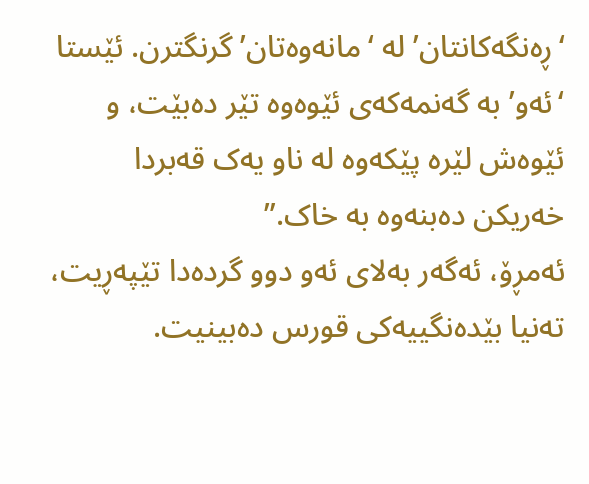‘ڕەنگەکانتان’ لە ‘مانەوەتان’ گرنگترن. ئێستا ‘ئەو’ بە گەنمەکەی ئێوەوە تێر دەبێت، و ئێوەش لێرە پێکەوە لە ناو یەک قەبردا خەریکن دەبنەوە بە خاک.”
ئەمڕۆ، ئەگەر بەلای ئەو دوو گردەدا تێپەڕیت، تەنیا بێدەنگییەکی قورس دەبینیت.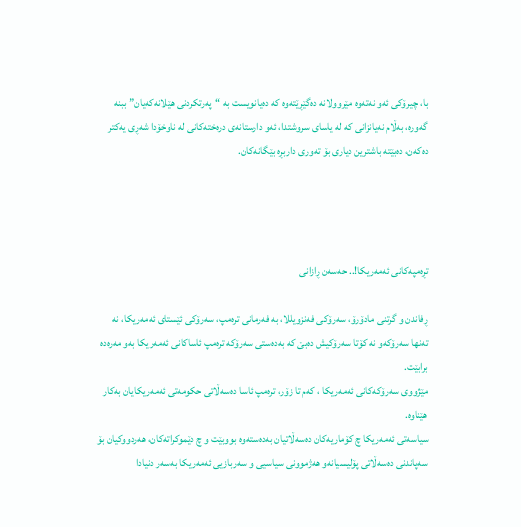با، چیرۆکی ئەو نەتەوە مێروولانە دەگێڕێتەوە کە دەیانویست بە “پەرتکردنی هێلانەکەیان” ببنە گەورە، بەڵام نەیانزانی کە لە یاسای سروشتدا، ئەو دارستانەی درەختەکانی لە ناوخۆدا شەڕی یەکتر دەکەن، دەبێتە باشترین دیاری بۆ تەوری داربڕە بێگانەکان.




تڕەمپەکانی ئەمەریکا!.. حەسەن ڕازانی

ڕفاندن و گرتنی مادۆرۆ، سەرۆکی فەنزویللا، بە فەرمانی ترەمپ، سەرۆکی ئێستای ئەمەریکا، نە تەنها سەرۆکەو نە کۆتا سەرۆکیش دەبێ کە بەدەستی سەرۆکە ترەمپ ئاساکانی ئەمەریکا بەو مەرەدە برابێت.
مێژووی سەرۆکەکانی ئەمەریکا ، کەم تا زۆر، ترەمپ ئاسا دەسەڵاتی حکومەتی ئەمەریکایان بەکار هێناوە.
سیاسەتی ئەمەریکا چ کۆماریەکان دەسەڵاتیان بەدەستەوە بووبێت و چ دێموکراتەکان، هەردووکیان بۆ سەپاندنی دەسەڵاتی پۆلیسیانەو هەژموونی سیاسیی و سەربازیی ئەمەریکا بەسەر دنیادا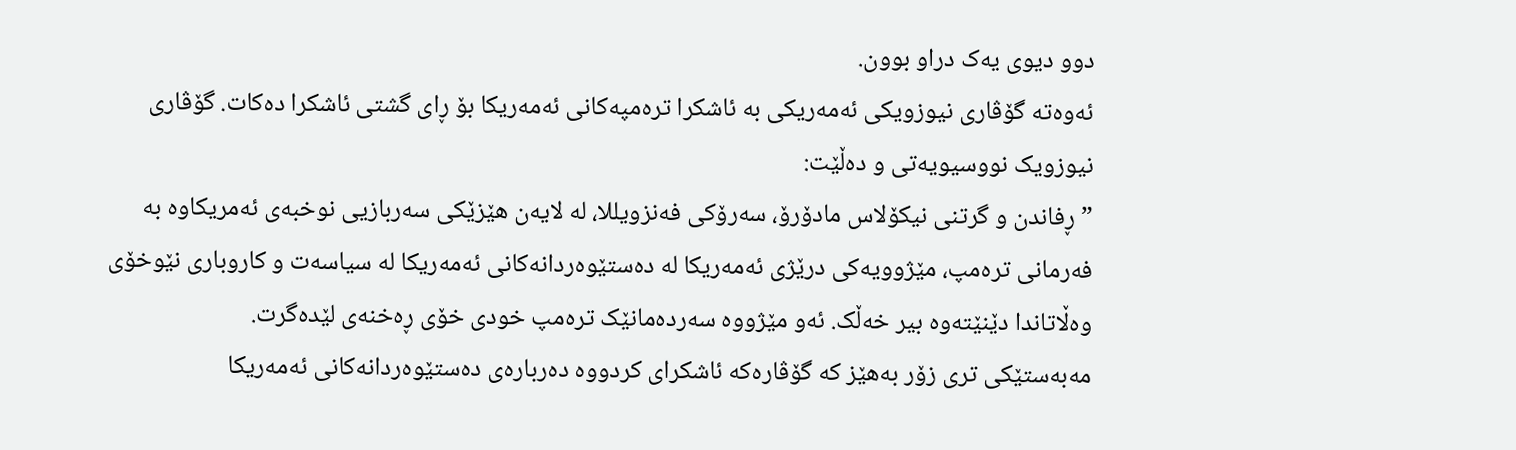دوو دیوی یەک دراو بوون.
ئەوەتە گۆڤاری نیوزویکی ئەمەریکی بە ئاشکرا ترەمپەکانی ئەمەریکا بۆ ڕای گشتی ئاشکرا دەکات. گۆڤاری نیوزویک نووسیویەتی و دەڵێت:
” ڕفاندن و گرتنی نیکۆلاس مادۆرۆ، سەرۆکی فەنزویللا، لە لایەن هێزێکی سەربازیی نوخبەی ئەمریکاوە بە فەرمانی ترەمپ، مێژوویەکی درێژی ئەمەریکا لە دەستێوەردانەکانی ئەمەریکا لە سیاسەت و کاروباری نێوخۆی وەڵاتاندا دێنێتەوە بیر خەڵک. ئەو مێژووە سەردەمانێک ترەمپ خودی خۆی ڕەخنەی لێدەگرت.
مەبەستێکی تری زۆر بەهێز کە گۆڤارەکە ئاشکرای کردووە دەربارەی دەستێوەردانەکانی ئەمەریکا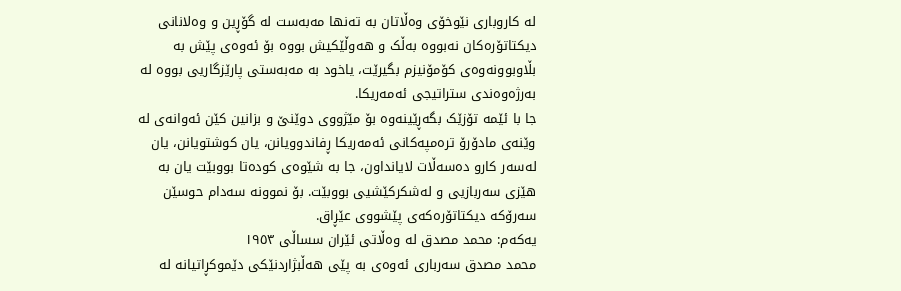لە کاروباری نێوخۆی وەڵاتان بە تەنها مەبەست لە گۆڕین و وەلانانی دیکتاتۆرەکان نەبووە بەڵک و هەوڵێکیش بووە بۆ ئەوەی پێش بە بڵاوبوونەوەی کۆمۆنیزم بگیرێت، یاخود بە مەبەستی پارێزگاریی بووە لە بەرژەوەندی ستراتیجی ئەمەریکا.
جا با ئێمە تۆزێک بگەڕێینەوە بۆ مێژووی دوێنێ و بزانین کێن ئەوانەی لە وێنەی مادۆرۆ ترەمپەکانی ئەمەریکا ڕفاندوویانن، یان کوشتویانن، یان لەسەر کارو دەسەڵات لایانداون، جا بە شێوەی کودەتا بووبێت یان بە هێزی سەربازیی و لەشکرکێشیی بووبێت. بۆ نموونە سەدام حوسێن سەرۆکە دیکتاتۆرەکەی پێشووی عێڕاق.
یەکەم: محمد مصدق لە وەڵاتی ئێران سساڵی ١٩٥٣
محمد مصدق سەرباری ئەوەی بە پێی هەڵبژاردنێکی دێموکڕاتیانە لە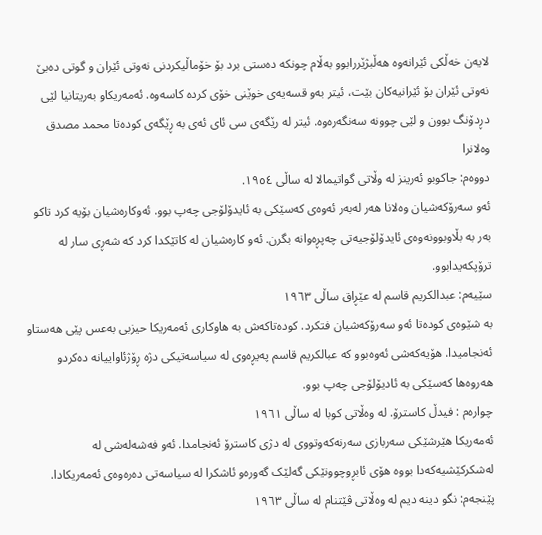لایەن خەڵکی ئێرانەوە هەڵبژێررابوو بەڵام چونکە دەستی برد بۆ خۆماڵیکردنی نەوتی ئێران و گوتی دەبێ نەوتی ئێران بۆ ئێرانیەکان بێت، ئیتر بەو قسەیەی خوێنی خۆی کردە کاسەوە. ئەمەریکاو بەریتانیا لێی دڕدۆنگ بوون و لێی چوونە سەنگەرەوە. ئیتر لە رێگەی سی ئای ئەی بە ڕێگەی کودەتا محمد مصدق وەلانرا
دووەم: جاکوبو ئەرینز لە وڵاتی گواتیمالا لە ساڵی ١٩٥٤.
ئەو سەرۆکەشیان وەلانا هەر لەبەر ئەوەی کەسێکی بە ئایدۆلۆجی چەپ بوو. ئەوکارەشیان بۆیە کرد تاکو بەر بە بڵاوبوونەوەی ئایدۆلۆجیەتی چەپڕەوانە بگرن. ئەو کارەشیان لە کاتێکدا کرد کە شەڕی سار لە ترۆپکەیدابوو.
سێیەم: عبدالکریم قاسم لە عێڕاق ساڵی ١٩٦٣
بە شێوەی کودەتا ئەو سەرۆکەشیان فتکرد. کودەتاکەش بە هاوکاری ئەمەریکا حیزبی بەعس پێی هەستاو ئەنجامیدا. هۆیەکەشی ئەوەبوو کە عبالکریم قاسم پەیڕەوی لە سیاسەتیکی دژە ڕۆژئاواییانە دەکردو هەروەها کەسێکی بە ئادیۆلۆجی چەپ بوو.
چوارەم : فیدڵ کاسترۆ. لە وەڵاتی کوبا لە ساڵی ١٩٦١
ئەمەریکا هێرشێکی سەربازی سەرنەکەوتووی لە دژی کاسترۆ ئەنجامدا. ئەو فەشەلەشی لە لەشکرکێشیەکەدا بووە هۆی ئابڕوچوونێکی گەلێک گەورەو ئاشکرا لە سیاسەتی دەرەوەی ئەمەریکادا.
پێنجەم: نگو دینە دیم لە وەڵاتی ڤێتنام لە ساڵی ١٩٦٣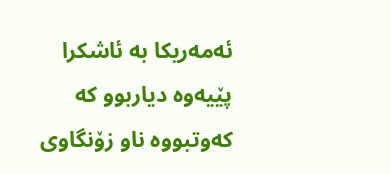ئەمەریکا بە ئاشکرا پێیەوە دیاربوو کە کەوتبووە ناو زۆنگاوی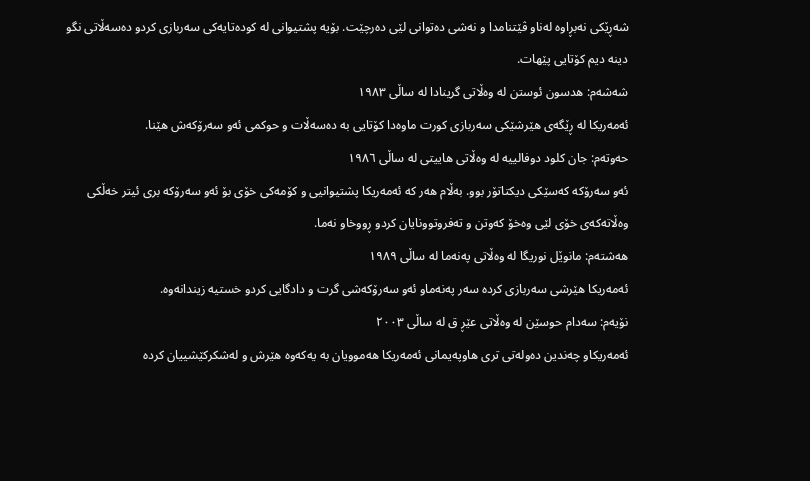شەڕێکی نەبڕاوە لەناو ڤێتنامدا و نەشی دەتوانی لێی دەرچێت. بۆیە پشتیوانی لە کودەتایەکی سەربازی کردو دەسەڵاتی نگو دینە دیم کۆتایی پێهات.
شەشەم: هدسون ئوستن لە وەڵاتی گرینادا لە ساڵی ١٩٨٣
ئەمەریکا لە ڕێگەی هێرشێکی سەربازی کورت ماوەدا کۆتایی بە دەسەڵات و حوکمی ئەو سەرۆکەش هێنا.
حەوتەم: جان کلود دوفالییە لە وەڵاتی هاییتی لە ساڵی ١٩٨٦
ئەو سەرۆکە کەسێکی دیکتاتۆر بوو. بەڵام هەر کە ئەمەریکا پشتیوانیی و کۆمەکی خۆی بۆ ئەو سەرۆکە بری ئیتر خەڵکی وەڵاتەکەی خۆی لێی وەخۆ کەوتن و تەفروتوونایان کردو ڕووخاو نەما.
هەشتەم: مانوێل نوریگا لە وەڵاتی پەنەما لە ساڵی ١٩٨٩
ئەمەریکا هێرشی سەربازی کردە سەر پەنەماو ئەو سەرۆکەشی گرت و دادگایی کردو خستیە زیندانەوە.
نۆیەم: سەدام حوسێن لە وەڵاتی عێڕ ق لە ساڵی ٢٠٠٣
ئەمەریکاو چەندین دەولەتی تری هاوپەیمانی ئەمەریکا هەموویان بە یەکەوە هێرش و لەشکرکێشییان کردە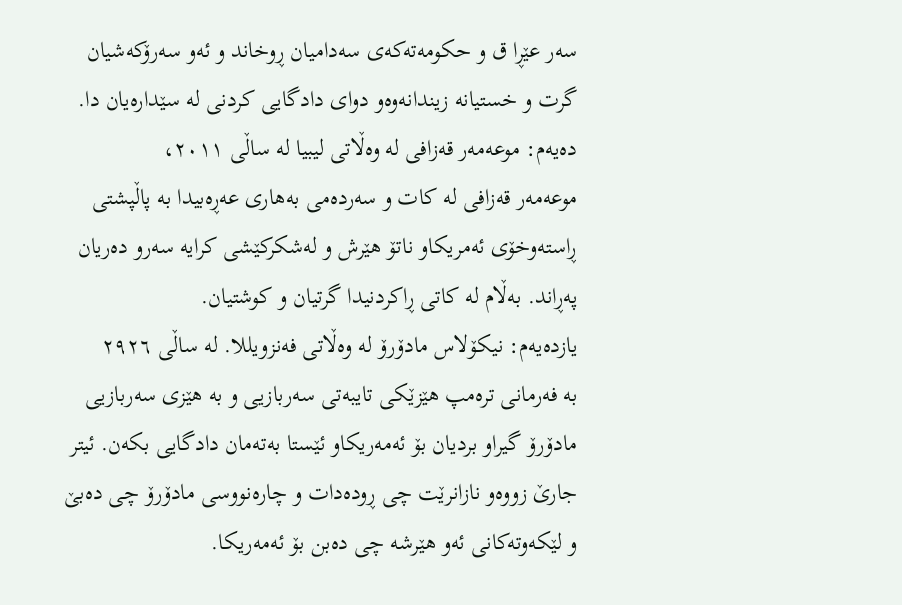سەر عێڕا ق و حکومەتەکەی سەدامیان ڕوخاند و ئەو سەرۆکەشیان گرت و خستیانە زیندانەوەو دوای دادگایی کردنی لە سێدارەیان دا.
دەیەم: موعەمەر قەزافی لە وەڵاتی لیبیا لە ساڵی ٢٠١١،
موعەمەر قەزافی لە کات و سەردەمی بەهاری عەڕەبیدا بە پاڵپشتی ڕاستەوخۆی ئەمریکاو ناتۆ هێرش و لەشکرکێشی کرایە سەرو دەریان پەڕاند. بەڵام لە کاتی ڕاکردنیدا گرتیان و کوشتیان.
یازدەیەم: نیکۆلاس مادۆرۆ لە وەڵاتی فەنزویللا. لە ساڵی ٢٩٢٦
بە فەرمانی ترەمپ هێزێکی تایبەتی سەربازیی و بە هێزی سەربازیی مادۆرۆ گیراو بردیان بۆ ئەمەریکاو ئێستا بەتەمان دادگایی بکەن. ئیتر جارێ زووەو نازانرێت چی ڕودەدات و چارەنووسی مادۆرۆ چی دەبێ و لێکەوتەکانی ئەو هێرشە چی دەبن بۆ ئەمەریکا.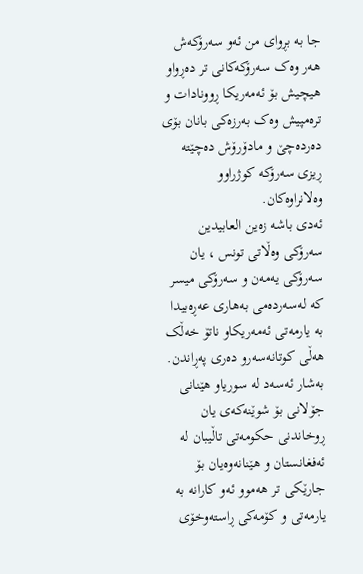جا بە بڕوای من ئەو سەرۆکەش هەر وەک سەرۆکەکانی تر دەڕواو هیچیش بۆ ئەمەریکا ڕوونادات و ترەمپیش وەک بەرزەکی بانان بۆی دەردەچێ و مادۆرۆش دەچێتە ڕیزی سەرۆکە کوژراوو وەلانراوەکان.
ئەدی باشە زەین العابیدین سەرۆکی وەڵاتی تونس ، یان سەرۆکی یەمەن و سەرۆکی میسر کە لەسەردەمی بەهاری عەڕەبیدا بە یارمەتی ئەمەریکاو ناتۆ خەڵک هەڵی کوتانەسەرو دەری پەڕاندن. بەشار ئەسەد لە سوریاو هێنانی جۆلانی بۆ شوێنەکەی یان ڕوخاندنی حکومەتی تاڵیبان لە ئەفغانستان و هێنانەوەیان بۆ جارێکی تر هەموو ئەو کارانە بە یارمەتی و کۆمەکی ڕاستەوخۆی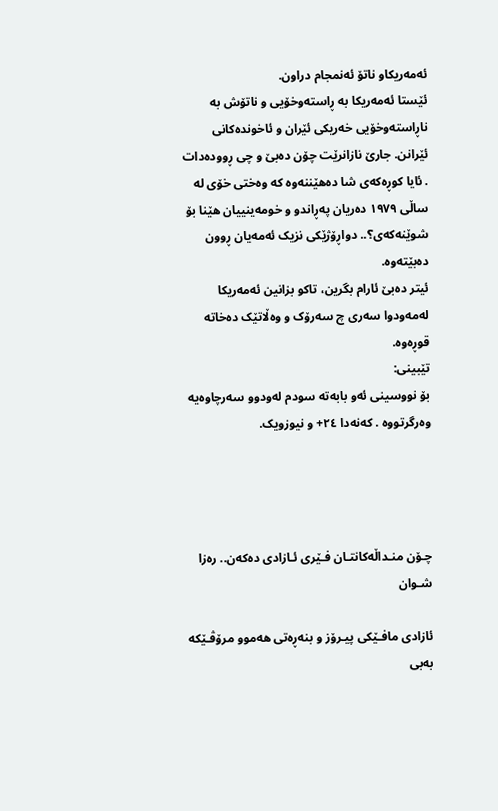ئەمەریکاو ناتۆ ئەنمجام دراون.
ئێستا ئەمەریکا بە ڕاستەوخۆیی و ناتۆش بە ناڕاستەوخۆیی خەریکی ئێران و ئاخوندەکانی ئێرانن. جارێ نازانرێت چۆن دەبێ و چی ڕوودەدات . ئایا کوڕەکەی شا دەهێننەوە کە وەختی خۆی لە ساڵی ١٩٧٩ دەریان پەڕاندو و خومەینییان هێنا بۆ شوێنەکەی؟.. دواڕۆژێکی نزیک ئەمەیان ڕوون دەبێتەوە.
ئیتر دەبێ ئارام بگرین، تاکو بزانین ئەمەریکا لەمەودوا سەری چ سەرۆک و وەڵاتێک دەخاتە قوڕەوە.
تێبینی:
بۆ نووسینی ئەو بابەتە سودم لەودوو سەرچاوەیە وەرگرتووە . کەنەدا ٢٤+ و نیوزویک.




چـۆن منـداڵەکانتـان فـێری ئـازادی دەکەن.. رەزا شـوان

ئازادی مافـێکی پیـرۆز و بنەڕەتی هەموو مرۆڤـێکە بەبی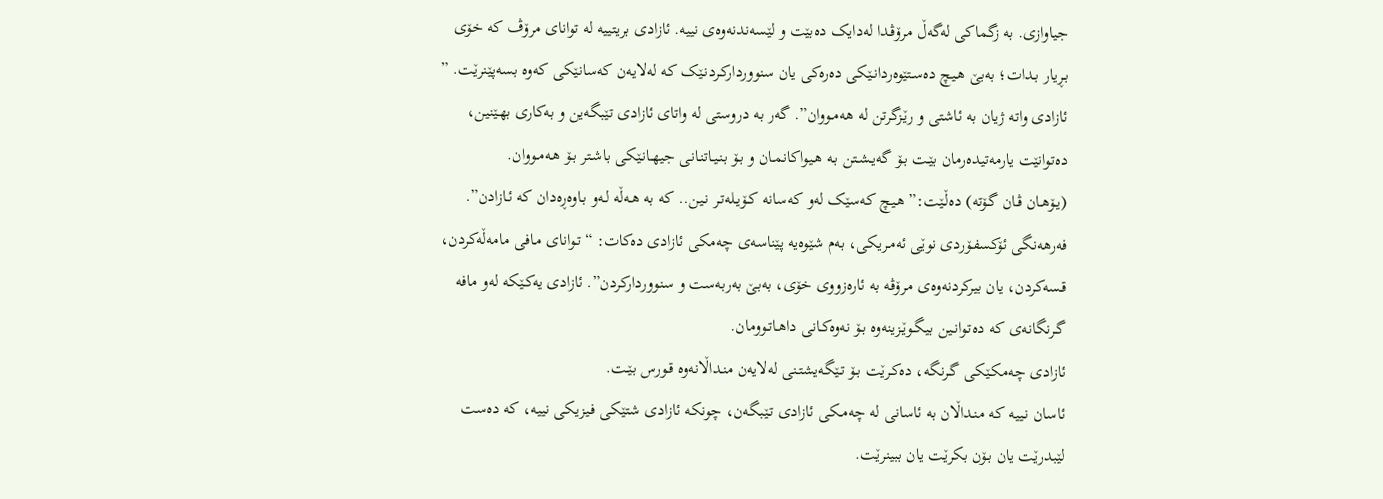جیاوازی. بە زگماکی لەگەڵ مرۆڤـدا لەدایک دەبێت و لێسەندنەوەی نییە. ئازادی بریتییە لە توانای مرۆڤ کە خۆی بـڕیار بـدات؛ بەبێ هـیچ دەسـتێوەردانـێکی دەرەکی یان سنووردارکـردنـێک کە لەلایەن کەسانێکی کەوە بسەپێنرێت. ” ئازادی واتە ژیان بە ئاشتی و رێـزگرتن لە هەمـووان”. گەر بە دروستی لە واتای ئازادی تێبگەین و بەکاری بهـێنین، دەتوانێت یارمەتیدەرمان بێـت بـۆ گەیـشـتن بـە هـیواکانمـان و بـۆ بنـیـاتنـانی جیهـانـێکی باشـتر بـۆ هـەمـووان.
(یـۆهـان ڤـان گـۆتە) دەڵـێت:”هـیچ کەسێک لەو کەسانە کـۆیـلەتـر نـین.. کە بە هـەڵە لـەو بـاوەڕەدان کە ئـازادن”.
فەرهەنگی ئۆکسفـۆردی نوێی ئەمـریکی، بەم شێوەیە پێناسەی چەمکی ئازادی دەکات: “تـوانای مـافی مامەڵەکردن، قـسەکردن، یان بیرکردنەوەی مـرۆڤە بە ئارەزووی خۆی، بەبێ بەربەست و سنووردارکردن”. ئازادی یەکـێکە لەو مافە گـرنگانەی کە دەتـوانـین بیگـوێـزینەوە بـۆ نەوەکـانی داهـاتـوومان.
ئازادی چەمکـێکی گـرنگە، دەکـرێت بـۆ تـێگەیشتـنی لەلایەن منـداڵانەوە قـورس بێـت.
ئاسان نـییە کە منـداڵان بە ئاسانی لە چەمـکی ئازادی تـێبگەن، چونکە ئازادی شتێکی فـیزیکی نییە، کە دەست لێبدرێت یان بـۆن بکرێت یان ببینرێت.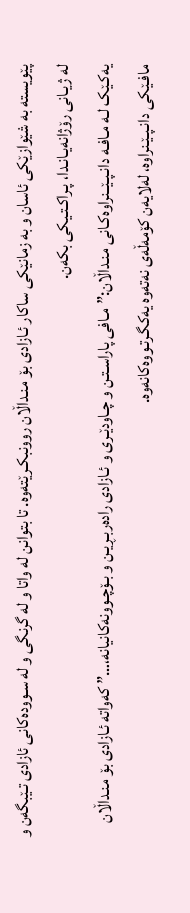پێویستە بە شێوازێکی ئاسان و بە زمانێکی ساکار ئـازادی بۆ منـداڵان روونبکـرێتەوە. تا بتوانن لە واتا و لە گرنگی و لە سـوودەکانی ئازادی تـێبگەن و لە ژیـانی رۆژانەیـانـدا، پـراکـتـیکی بکەن.
یەکـێک لـە مـافـە دانـپـێــنراوەکـانی منـداڵان:”مـافی پاراسـتـن و چـاودێـری و ئـازادی رادەربـڕیـن و بـۆچـوونەکانیانە،…” کەواتە ئـازادی بۆ منـداڵان مافـێکی دانـپـێـنراوە، لەلایەن کۆمەڵەی نەتەوە یەکگـرتـووەکانەوە.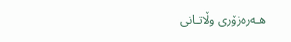هـەرەزۆری وڵاتـانی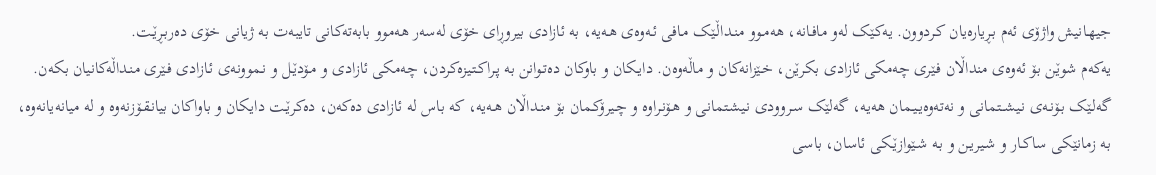جیهـانیش واژۆی ئەم بـڕیارەیان کـردوون. یەکـێک لەو مافـانە، هەمـوو منـداڵـێک مـافی ئـەوەی هـەیە، بە ئازادی بیروڕای خۆی لەسەر هەموو بابەتەکانی تایبەت بە ژیانی خۆی دەربـڕێـت.
یەکەم شوێن بۆ ئەوەی منداڵان فـێری چەمکی ئازادی بکرێن، خـێزانەکان و ماڵەوەن. دایـکان و باوکان دەتـوانن بە پـراکـتـیزەکردن، چەمکی ئازادی و مـۆدێـل و نـموونەی ئـازادی فـێری منـداڵەکانیان بکەن. گەلـێک بـۆنـەی نـیشــتمانی و نەتەوەیـیـمان هەیە، گەلێک سـروودی نـیشـتمانی و هـۆنـراوە و چـیرۆکـمان بۆ منـداڵان هـەیە، کە باس لە ئازادی دەکەن، دەکرێـت دایکان و باواکان بیانـقـۆزنەوە و لە میانەیانەوە، بە زمانێکی ساکـار و شـيریـن و بـە شـێوازێـکی ئاسان، باسی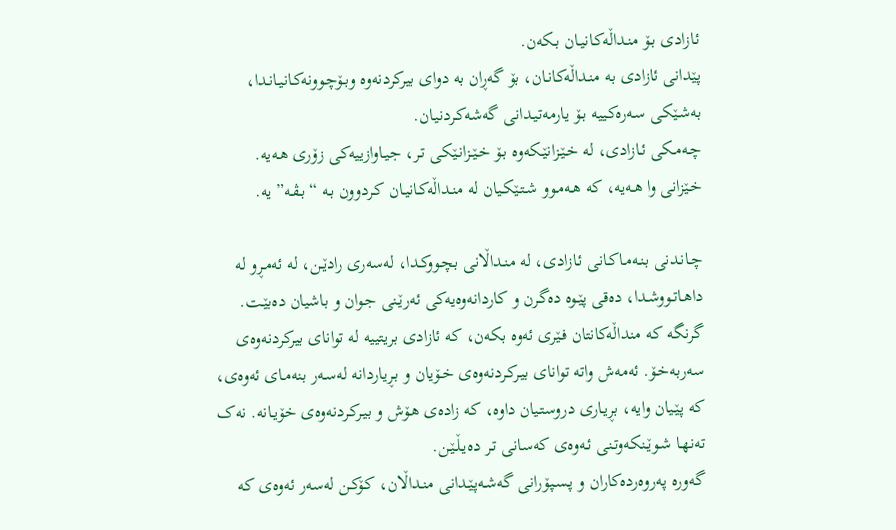ئـازادی بـۆ منـداڵەکـانیـان بـکەن.
پێدانی ئازادی بە منـداڵەکانـان، بۆ گەڕان بە دوای بیرکردنەوە وبـۆچـوونەکـانیـانـدا، بەشـێکی سـەرەکـییە بـۆ یارمەتیـدانی گەشەکـردنیـان.
چـەمـکی ئـازادی، لە خـێـزانێـکەوە بـۆ خـێـزانـێکی تـر، جیـاوازییەکی زۆری هـەیە.
خـێزانی وا هـەیە، کە هـەمـوو شـتـێکـیان لە منـداڵەکـانیـان کـردوون بـە “بـڤـە” یە.

چـانـدنی بنـەمـاکـانی ئـازادی، لە منـداڵانی بچـووکـدا، لەسەری رادێـن، لە ئەمـڕو لە داهـاتـووشـدا، دەقی پێـوە دەگـرن و کاردانەوەیەکی ئەرێـنی جـوان و باشیان دەبێـت.
گرنگە کە منداڵەکانتان فـێری ئەوە بکەن، کە ئازادی بریتییە لە توانای بیرکردنەوەی سەربەخـۆ. ئەمەش واتە توانای بیـرکـردنەوەی خـۆیان و بـڕیاردانە لەسـەر بنەمـای ئەوەی، کە پێـیان وایە، بڕیـاری دروستـیان داوە، کە زادەی هـۆش و بیـرکـردنەوەی خۆیـانە. نەک تەنهـا شـوێـنکەوتـنی ئـەوەی کەسانی تـر دەیـڵـێـن.
گەورە پەروەردەکاران و پـسـپۆرانی گەشـەپێـدانی منـداڵان، کـۆکـن لەسەر ئەوەی کە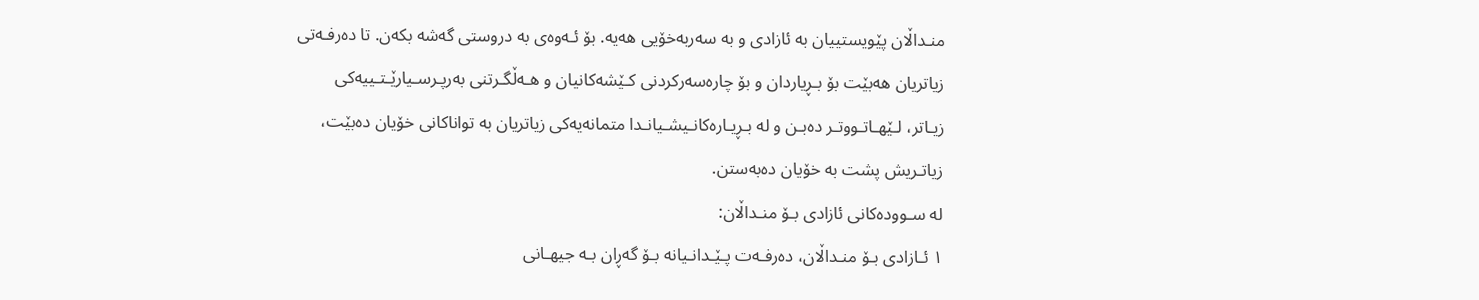منـداڵان پێویستییان بە ئازادی و بە سەربەخۆیی هەیە. بۆ ئـەوەی بە دروستی گەشە بکەن. تا دەرفـەتی زیاتریان هەبێت بۆ بـڕیاردان و بۆ چارەسەرکردنی کـێشەکانیان و هـەڵگـرتنی بەرپـرسـیارێـتـییەکی زیـاتر، لـێهـاتـووتـر دەبـن و لە بـڕیـارەکانـیشـیانـدا متمانەیەکی زیاتریان بە تواناکانی خۆیان دەبێت، زیاتـریش پشت بە خۆیان دەبەستن.
لە سـوودەکانی ئازادی بـۆ منـداڵان:
١ ئـازادی بـۆ منـداڵان، دەرفـەت پـێـدانـیانە بـۆ گەڕان بـە جیهـانی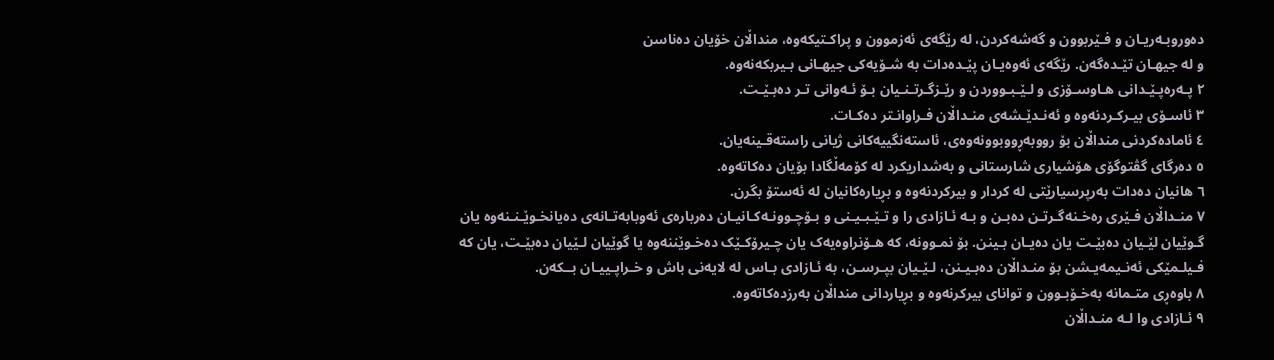دەوروبـەریـان و فـێربوون و گەشەکردن، لە رێگەی ئەزموون و پراکـتیکەوە، منداڵان خۆیان دەناسن
و لە جیهـان تێـدەگەن. رێگەی ئەوەیـان پێـدەدات بە شـۆیەکی جیهـانی بـیربکەنەوە.
٢ پـەرەپـێـدانی هـاوسـۆزی و لـێـبـووردن و رێـزگـرتـنـیان بـۆ ئـەوانی تـر دەبـێـت.
٣ ئاسـۆی بیـرکـردنەوە و ئەنـدێـشەی منـداڵان فـراوانـتر دەکـات.
٤ ئامادەکردنی منداڵان بۆ رووبەڕووبوونەوەی، ئاستەنگییەکانی ژیانی راستەقـینەیان.
٥ دەرگای گڤتوگۆی هۆشیاری شارستانی و بەشداریکرد لە کۆمەڵگادا بۆیان دەکاتەوە.
٦ هانیان دەدات بەرپرسیارێتی لە کردار و بیرکردنەوە و بڕیارەکانیان لە ئەستۆ بگرن.
٧ منـداڵان فـێری رەخـنەگـرتـن دەبـن و بـە ئـازادی را و تـێـبـیـنی و بـۆچـوونـەکـانیـان دەربارەی ئەوبابەتـانەی دەیانخـوێـنـنەوە یان گـوێیان لێـیان دەبێـت یان دەیـان بـینن. بۆ نمـوونە، کە هـۆنراوەیەک یان چـیرۆکـێک دەخـوێننەوە یا گوێیان لـێیان دەبێـت، یان کە فـیلـمێکی ئەنـیمەیـشن بۆ منـداڵان دەبـیـنن، لـێـیان بپـرسـن، بە ئـازادی بـاس لە لایەنی باش و خـراپـییـان بــکەن.
٨ باوەڕی متـمانە بەخـۆبـوون و توانای بیرکرنەوە و بڕیاردانی منداڵان بەرزدەکاتەوە.
٩ ئـازادی وا لـە منـداڵان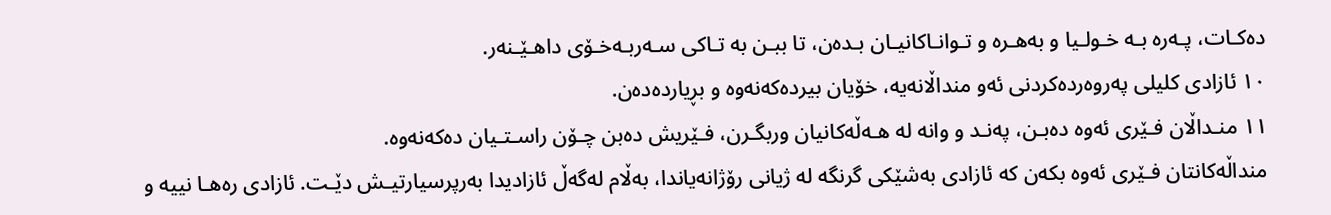دەکـات، پـەرە بـە خـولـیا و بەهـرە و تـوانـاکانیـان بـدەن، تا ببـن بە تـاکی سـەربـەخـۆی داهـێـنەر.
١٠ ئازادی کلیلی پەروەردەکردنی ئەو منداڵانەیە، خۆیان بیردەکەنەوە و بڕیاردەدەن.
١١ منـداڵان فـێری ئەوە دەبـن، پەنـد و وانە لە هـەڵەکانیان وربگـرن، فـێریش دەبن چـۆن راسـتـیان دەکەنەوە.
منداڵەکانتان فـێری ئەوە بکەن کە ئازادی بەشێکی گرنگە لە ژیانی رۆژانەیاندا، بەڵام لەگەڵ ئازادیدا بەرپرسیارتیـش دێـت. ئازادی رەهـا نییە و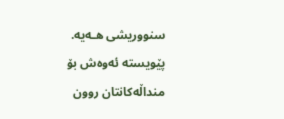سنووریشی هـەیە. پێویستە ئەوەش بۆ منداڵەکانتان روون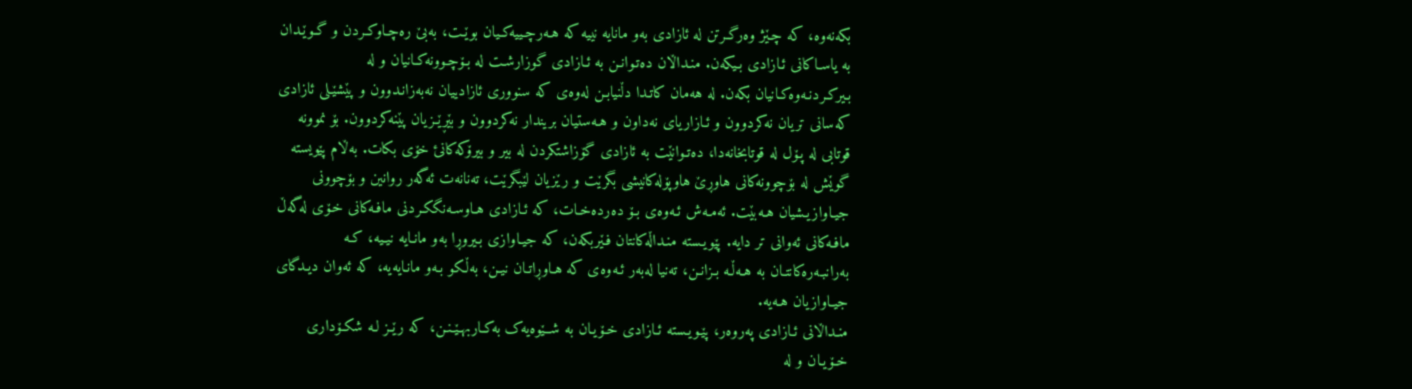بکەنەوە، کە چـێژ وەرگـرتن لە ئازادی بەو مانایە نییە کە هـەرچـییەکـیان بوێـت، بەبێ رەچـاوکـردن و گـوێـدان بە یاسـاکانی ئـازادی بـیکەن. منـداڵان دەتـوانـن بە ئـازادی گوزارشـت لە بـۆچـوونەکـانیان و لە بـیرکـردنـەوەکـانیان بکەن. لە هەمان کاتـدا دڵنیابـن لەوەی کە سنووری ئازادییان نەبەزانـدوون و پێشێـلی ئازادی کەسانی تریان نەکردوون و ئـازاریای نەداون و هـەستیان بریندار نەکردوون و بێڕێـزیان پێنەکردوون. بۆ نموونە قوتابی لە پـۆل لە قوتابخانەدا، دەتـوانێت بە ئازادی گۆزاشتکردن لە بیر و بیرۆکەکانئ خۆی بکات. بەڵام پێویستە گوێش لە بۆچوونەکانی هاوڕێ هاوپۆلەکانیشی بگرێت و رێزیان لێبگرێت، تەنانەت ئەگەر روانین و بۆچوونی جیـاوازیـشیان هـەبێت. ئەمـەش ئـەوەی بـۆ دەردەخـات، کە ئـازادی هـاوسـەنگکـردنی مافـەکانی خـۆی لەگەڵ مافـەکانی ئەوانی تر دایە. پێویـستە منـداڵەکانتان فـێربکەن، کە جیـاوازی بـیروڕا بەو مانـایە نیـیە، کـە بەرانبـەرەکانتـان بە هـەڵـە بـزانـن، تەنیا لەبەر ئـەوەی کە هـاوڕاتـان نیـن، بەڵکو بـەو مانـایەیە، کە ئەوان دیـدگای جیـاوازیان هـەیە.
منـداڵانی ئـازادی پەروەر، پێـویـستە ئـازادی خـۆیـان بە شــێوەیەک بەکـاربهـێـنـن، کە رێـز لـە شکـۆداری خـۆیـان و لە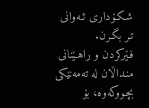شـکـۆداری ئـەوانی تـر بگـرن.
فـێرکردن و راهـێنانی منـداڵان لە تەمەنێکی بچـووکەوە، بۆ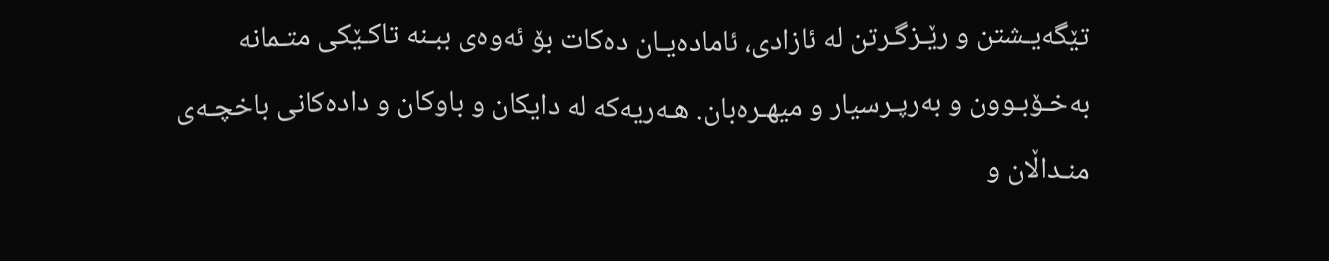تێگەیـشتن و رێـزگـرتن لە ئازادی، ئامادەیـان دەکات بۆ ئەوەی ببـنە تاکـێکی متـمانە بەخـۆبـوون و بەرپـرسیار و میهـرەبان. هـەریەکە لە دایکان و باوکان و دادەکانی باخچـەی منـداڵان و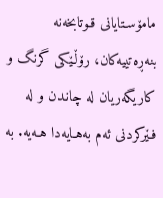مامۆسـتایانی قـوتابخەنە بنەڕەتییەکان، رۆڵـێکی گرنگ و کاریگەریان لە چانـدن و لە فـێرکردنی ئەم بەهـایەدا هـەیە. بە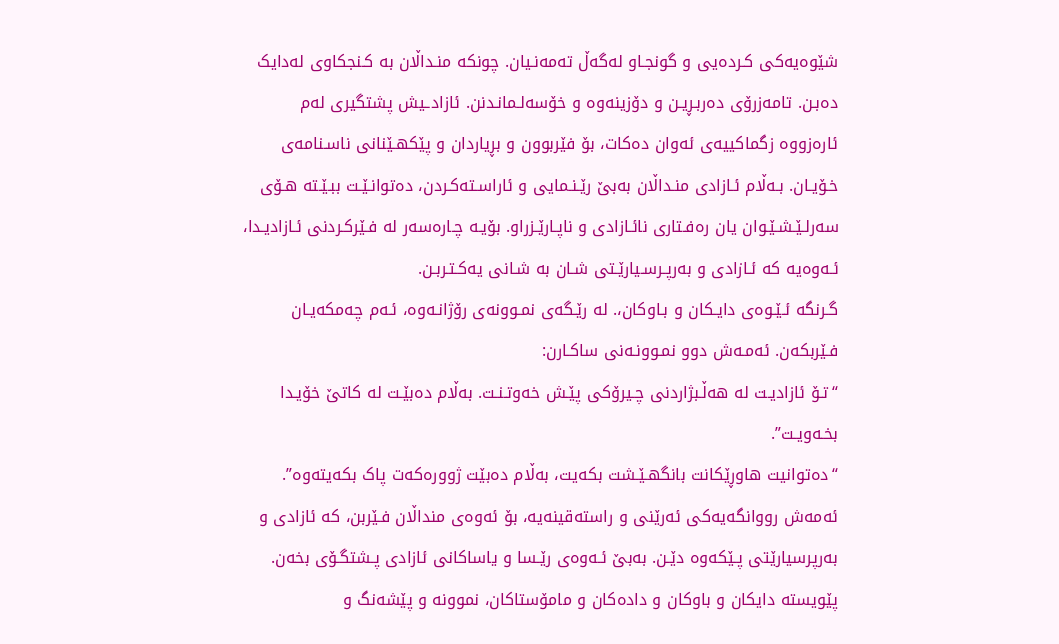شێوەیەکی کـردەیی و گونجـاو لەگەڵ تەمەنـیان. چونکە منـداڵان بە کـنجکاوی لەدایک دەبـن. تامەزرۆی دەربـڕیـن و دۆزینەوە و خۆسەلـمانـدنن. ئازادـیش پشتگیری لەم ئارەزووە زگماکییەی ئەوان دەکات، بۆ فێربوون و بڕیاردان و پێکهـێنانی ناسـنامەی خـۆیـان. بـەڵام ئـازادی منـداڵان بەبێ رێـنـمایی و ئاراسـتەکـردن، دەتوانـێـت ببـێـتە هـۆی سەرلـێـشـێـوان یان رەفـتاری نائـازادی و ناپـارێـزراو. بۆیـە چـارەسەر لە فـێرکـردنی ئـازادیـدا، ئـەوەیە کە ئـازادی و بەرپـرسـیارێـتی شـان بە شـانی یەکـتـربـن.
گـرنگە ئـێـوەی دایـکان و بـاوکان،. لە رێـگەی نمـوونەی رۆژانـەوە، ئـەم چەمکەیـان فـێربکەن. ئەمـەش دوو نمـوونـەنی ساکـارن:
“تـۆ ئازادیـت لە هەڵـبژاردنی چـیرۆکی پێـش خەوتـنـت. بەڵام دەبێـت لە کاتێ خۆیـدا بخـەویـت”.
“دەتوانیت هاوڕێکانت بانگهـێـشت بکەیت، بەڵام دەبێت ژوورەکەت پاک بکەیتەوە”.
ئەمەش رووانگەیەکی ئەرێنی و راستەقینەیە، بۆ ئەوەی منداڵان فـێربن، کە ئازادی و بەرپرسیارێتی پـێکەوە دێـن. بەبێ ئـەوەی رێـسا و یاساکانی ئازادی پـشتگـۆی بخەن.
پێویستە دایکان و باوکان و دادەکان و مامۆستاکان، نموونە و پێشەنگ و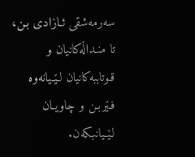سەرمەشقی ئـازادی بـن، تا منـداڵەکانیان و قـوتاببەکانیان لـێـیانەوە فـێربـن و چاویـان لـێـیانبـکەن.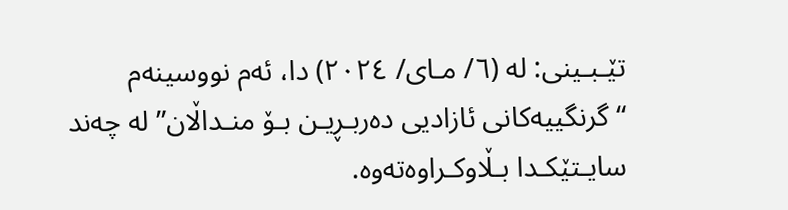تێـبـینی: لە (٦/ مـای/ ٢٠٢٤) دا، ئەم نووسینەم “گرنگییەکانی ئازادیی دەربـڕیـن بـۆ منـداڵان” لە چەند سایـتێکـدا بـڵاوکـراوەتەوە.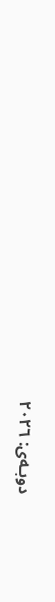دوبـەی: ٢٠٢٦